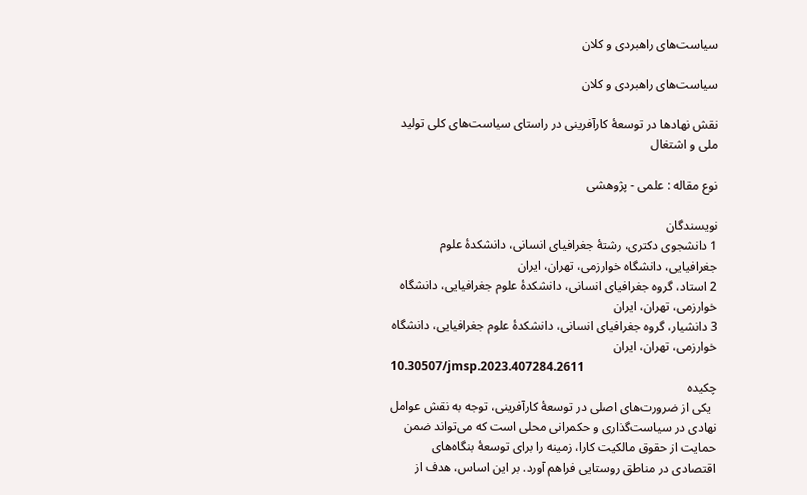سیاست‌های راهبردی و کلان

سیاست‌های راهبردی و کلان

نقش نهادها در توسعۀ کارآفرینی در راستای سیاست‌های کلی تولید ملی و اشتغال

نوع مقاله : علمی - پژوهشی

نویسندگان
1 دانشجوی دکتری، رشتۀ جغرافیای انسانی، دانشکدۀ علوم جغرافیایی، دانشگاه خوارزمی، تهران، ایران
2 استاد، گروه جغرافیای انسانی، دانشکدۀ علوم جغرافیایی، دانشگاه خوارزمی، تهران، ایران
3 دانشیار، گروه جغرافیای انسانی، دانشکدۀ علوم جغرافیایی، دانشگاه خوارزمی، تهران، ایران
10.30507/jmsp.2023.407284.2611
چکیده
  یکی از ضرورت‌های اصلی در توسعۀ کارآفرینی، توجه به نقش عوامل نهادی در سیاست‌گذاری و حکمرانی محلی است که می‌تواند ضمن حمایت از حقوق مالکیت کارا، زمینه را برای توسعۀ بنگاه‌های اقتصادی در مناطق روستایی فراهم آورد. بر این اساس، هدف از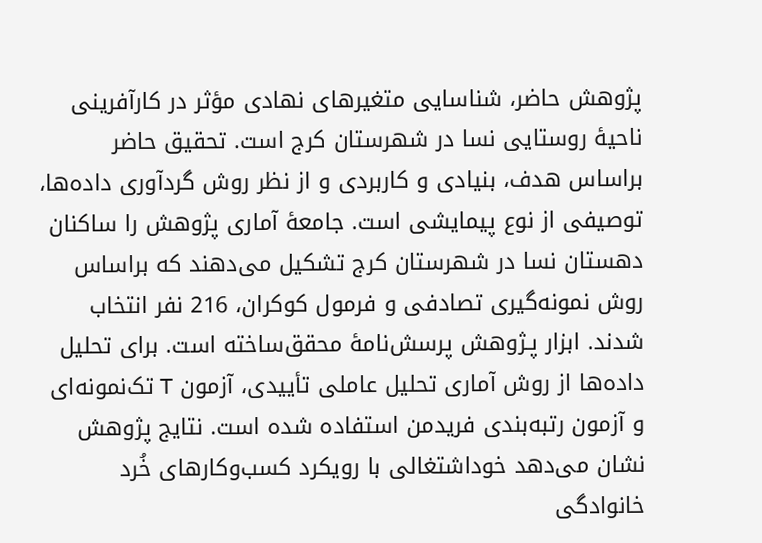پژوهش حاضر‌، شناسایی متغیرهای نهادی مؤثر در کارآفرینی ناحیۀ روستایی نسا در شهرستان کرج است. تحقیق حاضر براساس هدف، بنیادی و کاربردی و از نظر روش گردآوری داده‌ها، توصیفی از نوع پیمایشی است. جامعۀ آماری پژوهش را ساکنان دهستان نسا در شهرستان کرج تشکیل می‌دهند که براساس روش نمونه‌گیری تصادفی و فرمول کوکران،‌ 216 نفر انتخاب شدند. ابزار پـژوهش‌ پرسش‌نامۀ محقق‌ساخته است. برای تحلیل داده‌ها از روش آماری تحلیل عاملی تأییدی، آزمون T تک‌نمونه‌ای و آزمون رتبه‌بندی فریدمن استفاده شده است. نتایج پژوهش نشان می‌دهد خوداشتغالی با رویکرد کسب‌وکارهای خُرد خانوادگی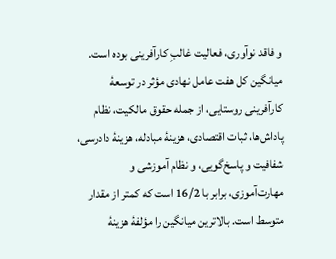و فاقد نوآوری، فعالیت غالبِ کارآفرینی بوده است. میانگین کل هفت عامل نهادی مؤثر در توسعۀ کارآفرینی روستایی، از جمله حقوق مالکیت، نظام پاداش‌ها، ثبات اقتصادی، هزینۀ مبادله، هزینۀ دادرسی، شفافیت و پاسخ‌گویی، و نظام آموزشی و مهارت‌آموزی، برابر با 16/2 است که کمتر از مقدار متوسط است. بالاترین میانگین را مؤلفۀ هزینۀ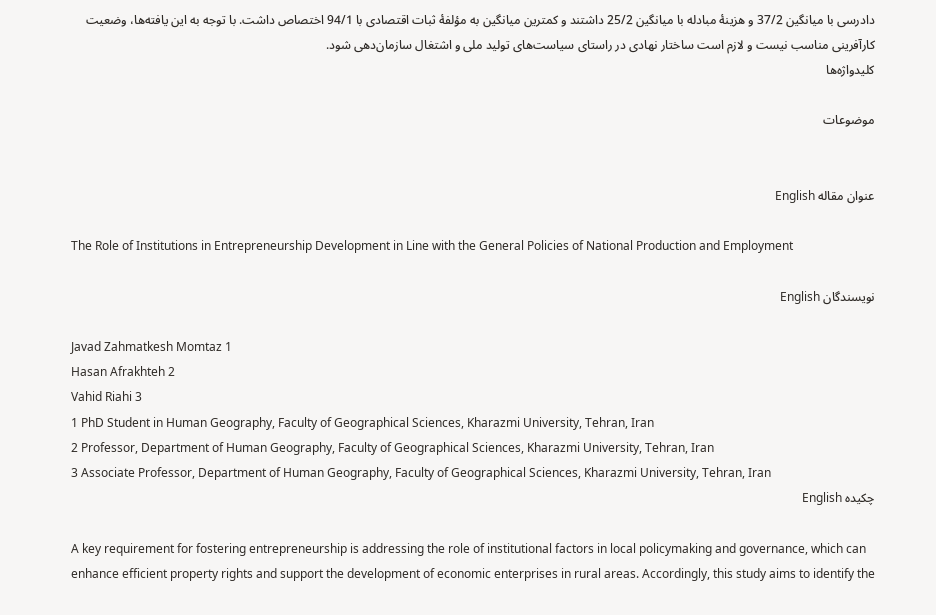دادرسی با میانگین 37/2 و هزینۀ مبادله با میانگین 25/2 داشتند و کمترین میانگین به مؤلفۀ ثبات اقتصادی با 94/1 اختصاص داشت. با توجه به این یافته‌ها، وضعیت کارآفرینی مناسب نیست و لازم است ساختار نهادی در راستای سیاست‌های تولید ملی و اشتغال سازمان‌دهی شود.
کلیدواژه‌ها

موضوعات


عنوان مقاله English

The Role of Institutions in Entrepreneurship Development in Line with the General Policies of National Production and Employment

نویسندگان English

Javad Zahmatkesh Momtaz 1
Hasan Afrakhteh 2
Vahid Riahi 3
1 PhD Student in Human Geography, Faculty of Geographical Sciences, Kharazmi University, Tehran, Iran
2 Professor, Department of Human Geography, Faculty of Geographical Sciences, Kharazmi University, Tehran, Iran
3 Associate Professor, Department of Human Geography, Faculty of Geographical Sciences, Kharazmi University, Tehran, Iran
چکیده English

A key requirement for fostering entrepreneurship is addressing the role of institutional factors in local policymaking and governance, which can enhance efficient property rights and support the development of economic enterprises in rural areas. Accordingly, this study aims to identify the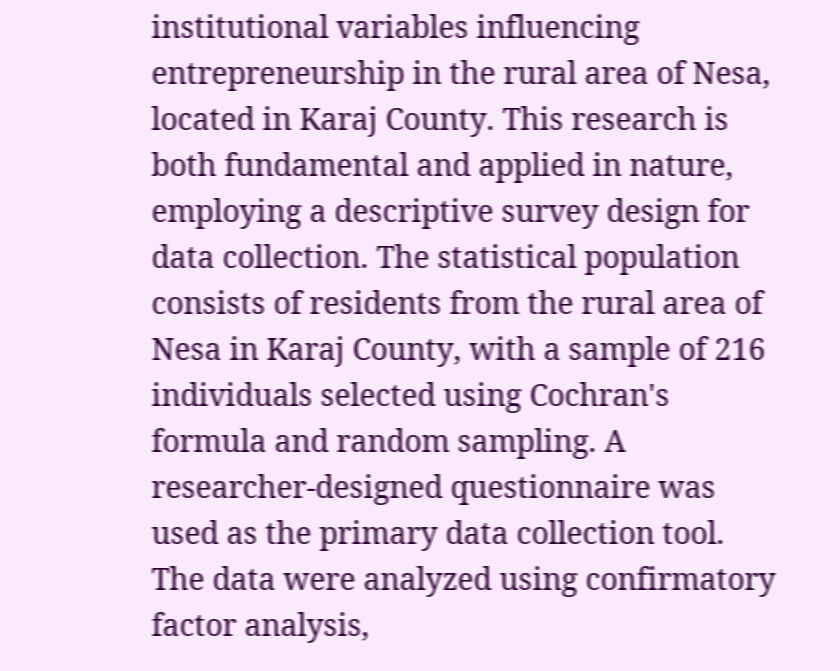institutional variables influencing entrepreneurship in the rural area of Nesa, located in Karaj County. This research is both fundamental and applied in nature, employing a descriptive survey design for data collection. The statistical population consists of residents from the rural area of Nesa in Karaj County, with a sample of 216 individuals selected using Cochran's formula and random sampling. A researcher-designed questionnaire was used as the primary data collection tool. The data were analyzed using confirmatory factor analysis,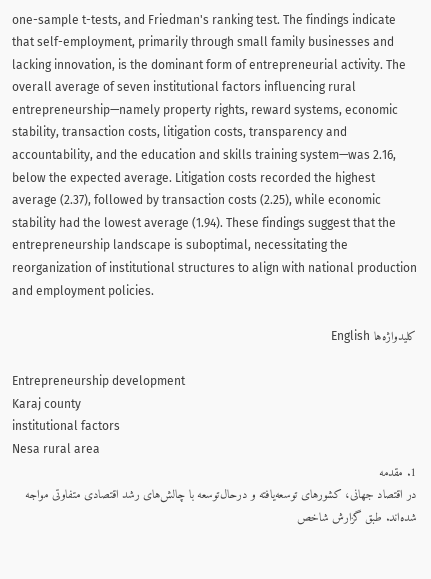one-sample t-tests, and Friedman's ranking test. The findings indicate that self-employment, primarily through small family businesses and lacking innovation, is the dominant form of entrepreneurial activity. The overall average of seven institutional factors influencing rural entrepreneurship—namely property rights, reward systems, economic stability, transaction costs, litigation costs, transparency and accountability, and the education and skills training system—was 2.16, below the expected average. Litigation costs recorded the highest average (2.37), followed by transaction costs (2.25), while economic stability had the lowest average (1.94). These findings suggest that the entrepreneurship landscape is suboptimal, necessitating the reorganization of institutional structures to align with national production and employment policies.

کلیدواژه‌ها English

Entrepreneurship development
Karaj county
institutional factors
Nesa rural area
1. مقدمه
در اقتصاد جهانی، کشورهای توسعه‌یافته و درحال‌توسعه با چالش‌های رشد اقتصادی متفاوتی مواجه شده‌اند. طبق گزارش شاخص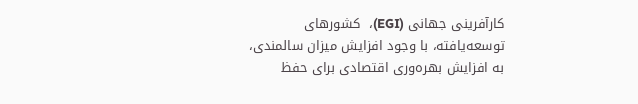کارآفرینی جهانی (EGI)،  کشورهای توسعه‌یافته، با وجود افزایش میزان سالمندی، به افزایش بهره‌وری اقتصادی برای حفظ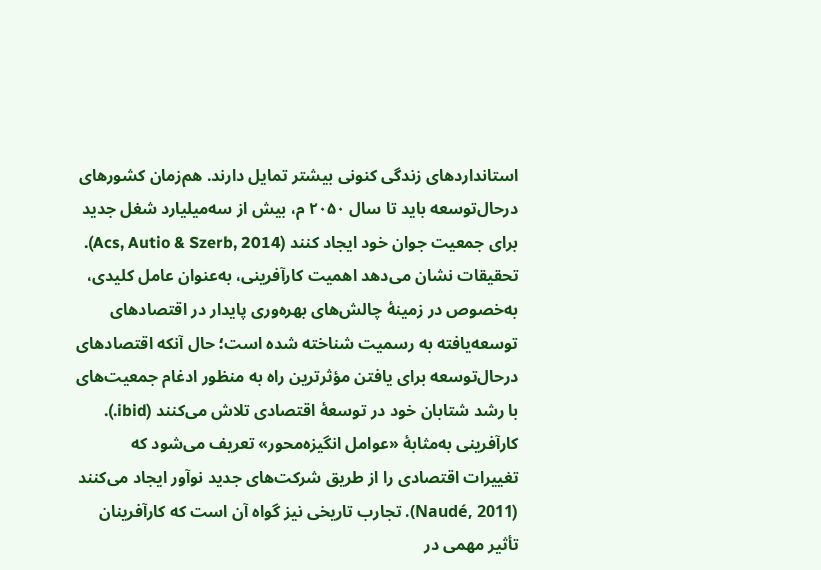استانداردهای زندگی کنونی بیشتر تمایل دارند. هم‌زمان کشورهای درحال‌توسعه باید تا سال ۲۰۵۰ م، بیش از سه‌میلیارد شغل جدید برای جمعیت جوان خود ایجاد کنند (Acs, Autio & Szerb, 2014). تحقیقات نشان می‌دهد اهمیت کارآفرینی، به‌عنوان عامل کلیدی، به‌خصوص در زمینۀ چالش‌های بهره‌وری پایدار در اقتصادهای توسعه‌یافته به رسمیت شناخته شده ‌است؛ حال آنکه اقتصادهای درحال‌توسعه برای یافتن مؤثرترین راه به منظور ادغام جمعیت‌های با رشد شتابان خود در توسعۀ اقتصادی تلاش می‌کنند (ibid.). کارآفرینی به‌مثابۀ «عوامل انگیزه‌محور» تعریف می‌شود که تغییرات اقتصادی را از طریق شرکت‌های جدید نوآور ایجاد می‌کنند (Naudé, 2011). تجارب تاریخی نیز گواه آن است که کارآفرینان تأثیر مهمی در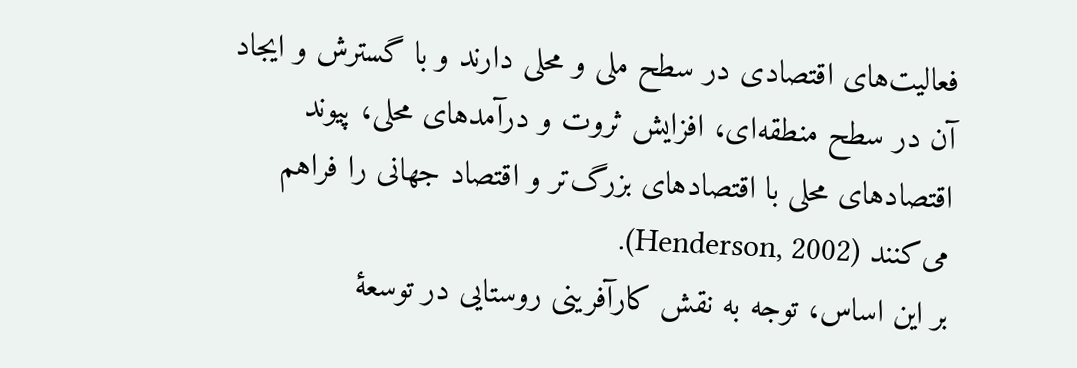فعالیت‌های اقتصادی در سطح ملی و محلی دارند و با گسترش و ایجاد آن در سطح منطقه‌ای، افزایش ثروت و درآمد‌های محلی، پیوند اقتصادهای محلی با اقتصادهای بزرگ‌تر و اقتصاد جهانی را فراهم می‌کنند (Henderson, 2002).
بر این اساس، توجه به نقش کارآفرینی روستایی در توسعۀ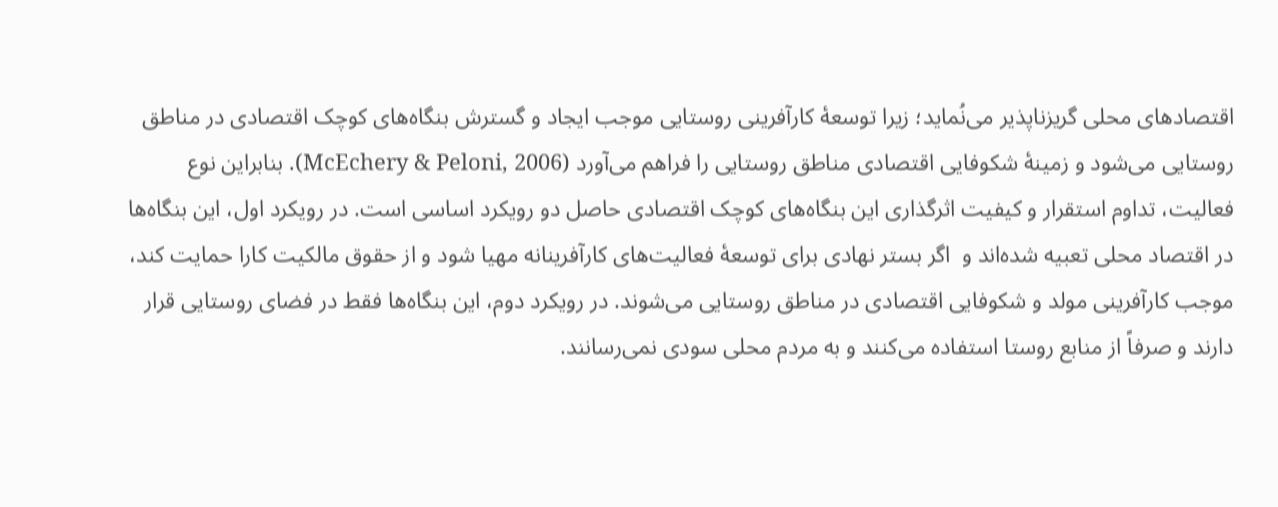اقتصادهای محلی گریزناپذیر می‌نُماید؛ زیرا توسعۀ کارآفرینی روستایی موجب ایجاد و گسترش بنگاه‌های کوچک اقتصادی در مناطق روستایی می‌شود و زمینۀ شکوفایی اقتصادی مناطق روستایی را فراهم می‌آورد (McEchery & Peloni, 2006). بنابراین نوع فعالیت، تداوم استقرار و کیفیت اثرگذاری این بنگاه‌های کوچک اقتصادی حاصل دو رویکرد اساسی است. در رویکرد اول، این بنگاه‌ها در اقتصاد محلی تعبیه شده‌اند و  اگر بستر نهادی برای توسعۀ فعالیت‌های کارآفرینانه مهیا شود و از حقوق مالکیت کارا حمایت کند، موجب کارآفرینی مولد و شکوفایی اقتصادی در مناطق روستایی می‌شوند. در رویکرد دوم، این بنگاه‌ها فقط در فضای روستایی قرار دارند و صرفاً از منابع روستا استفاده می‌کنند و به مردم محلی سودی نمی‌رسانند.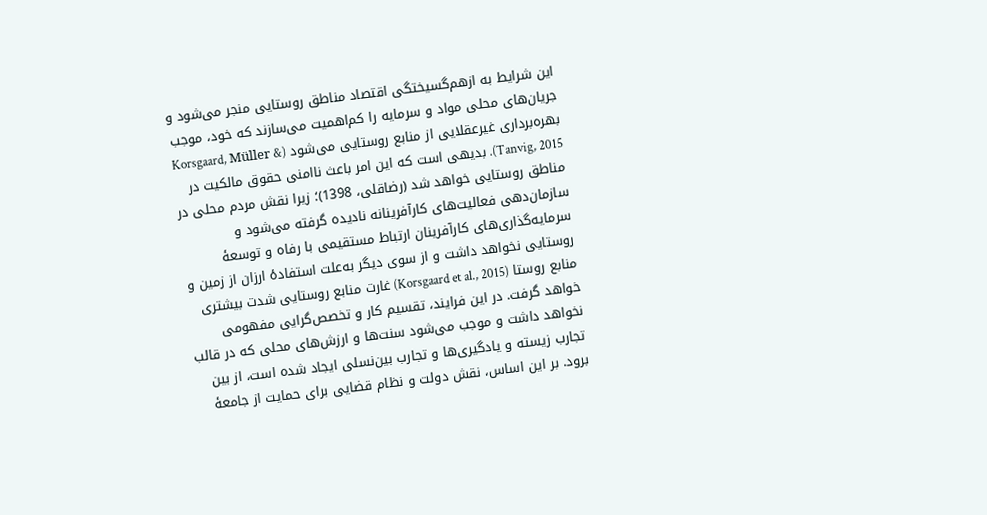این شرایط به ازهم‌گسیختگی اقتصاد مناطق روستایی منجر می‌شود و جریان‌های محلی مواد و سرمایه را کم‌اهمیت می‌سازند که خود، موجب بهره‌برداری غیرعقلایی از منابع روستایی می‌شود (Korsgaard, Müller & Tanvig, 2015). بدیهی است که این امر باعث ناامنی حقوق مالکیت در مناطق روستایی خواهد شد (رضاقلی، 1398)؛ زیرا نقش مردم محلی در سازمان‌دهی فعالیت‌های کارآفرینانه نادیده گرفته می‌شود و سرمایه‌گذاری‌های کارآفرینان ارتباط مستقیمی با رفاه و توسعۀ روستایی نخواهد داشت و از سوی دیگر به‌علت استفادۀ ارزان از زمین و منابع روستا (Korsgaard et al., 2015) غارت منابع روستایی شدت بیشتری خواهد گرفت. در این فرایند، تقسیم کار و تخصص‌گرایی مفهومی نخواهد داشت و موجب می‌شود سنت‌ها و ارزش‌های محلی که در قالب تجارب زیسته و یادگیری‌ها و تجارب بین‌نسلی ایجاد شده است، از بین برود. بر این اساس، نقش دولت و نظام قضایی برای حمایت از جامعۀ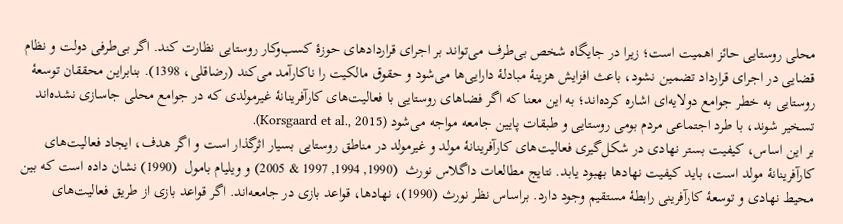محلی روستایی حائز اهمیت است؛ زیرا در جایگاه شخص بی‌طرف می‌تواند بر اجرای قراردادهای حوزۀ کسب‌وکار روستایی نظارت کند. اگر بی‌طرفی دولت و نظام قضایی در اجرای قرارداد تضمین نشود، باعث افزایش هزینۀ مبادلۀ دارایی‌ها می‌شود و حقوق مالکیت را ناکارآمد می‌کند (رضاقلی، 1398). بنابراین محققان توسعۀ روستایی به خطر جوامع دولایه‌ای اشاره کرده‌اند؛ به این معنا که اگر فضاهای روستایی با فعالیت‌های کارآفرینانۀ غیرمولدی که در جوامع محلی جاسازی نشده‌اند تسخیر شوند، با طرد اجتماعی مردم بومی روستایی و طبقات پایین جامعه مواجه می‌شود (Korsgaard et al., 2015).
بر این اساس، کیفیت بستر نهادی در شکل‌گیری فعالیت‌های کارآفرینانۀ مولد و غیرمولد در مناطق روستایی بسیار اثرگذار است و اگر هدف، ایجاد فعالیت‌های کارآفرینانۀ مولد است، باید کیفیت نهادها بهبود یابد. نتایج مطالعات داگلاس نورث  (1990, 1994, 1997 & 2005) و ویلیام بامول  (1990) نشان داده است که بین محیط نهادی و توسعۀ کارآفرینی رابطۀ مستقیم وجود دارد. براساس نظر نورث (1990)، نهادها، قواعد بازی در جامعه‌اند. اگر قواعد بازی از طریق فعالیت‌های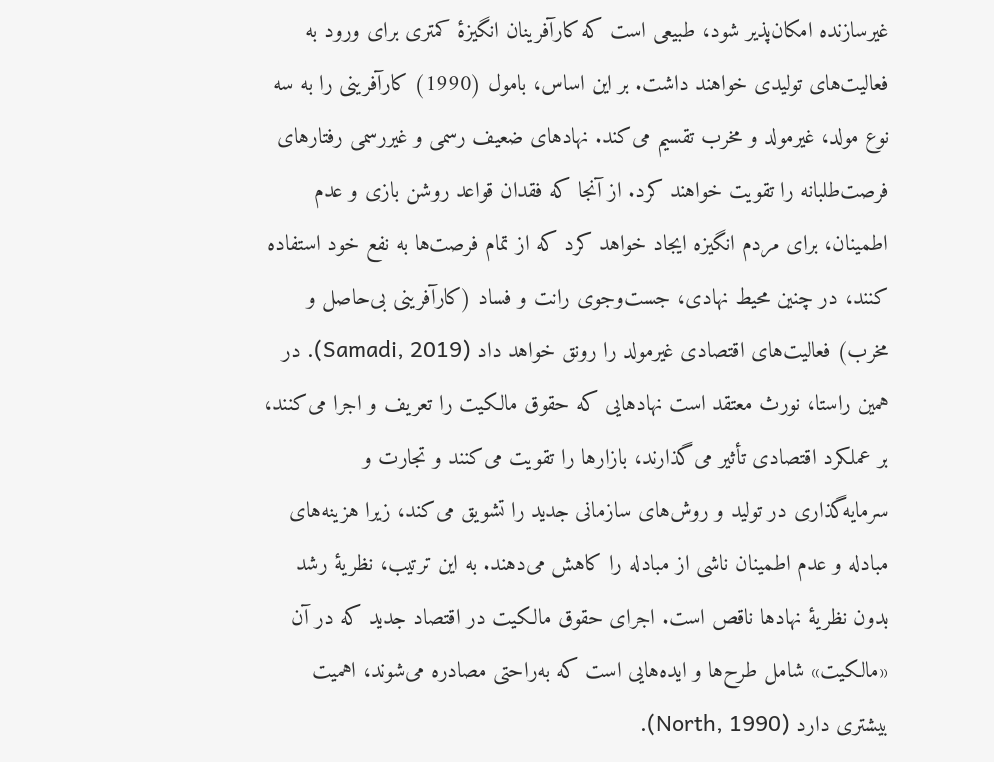غیرسازنده امکان‌پذیر شود، طبیعی است که کارآفرینان انگیزۀ کمتری برای ورود به فعالیت‌های تولیدی خواهند داشت. بر این اساس، بامول (1990) کارآفرینی را به سه نوع مولد، غیرمولد و مخرب تقسیم می‌کند. نهادهای ضعیف رسمی و غیررسمی رفتارهای فرصت‌طلبانه را تقویت خواهند کرد. از آنجا که فقدان قواعد روشن بازی و عدم اطمینان، برای مردم انگیزه ایجاد خواهد کرد که از تمام فرصت‌ها به نفع خود استفاده کنند، در چنین محیط نهادی، جست‌وجوی رانت و فساد (کارآفرینی بی‌حاصل و مخرب) فعالیت‌های اقتصادی غیرمولد را رونق خواهد داد (Samadi, 2019). در همین راستا، نورث معتقد است نهادهایی که حقوق مالکیت را تعریف و اجرا می‌کنند، بر عملکرد اقتصادی تأثیر می‌گذارند، بازارها را تقویت می‌کنند و تجارت و سرمایه‌گذاری در تولید و روش‌های سازمانی جدید را تشویق می‌کند، زیرا هزینه‌های مبادله و عدم اطمینان ناشی از مبادله را کاهش می‌دهند. به این ترتیب، نظریۀ رشد بدون نظریۀ نهادها ناقص است. اجرای حقوق مالکیت در اقتصاد جدید که در آن «مالکیت» شامل طرح‌ها و ایده‌هایی است که به‌راحتی مصادره می‌شوند، اهمیت بیشتری دارد (North, 1990).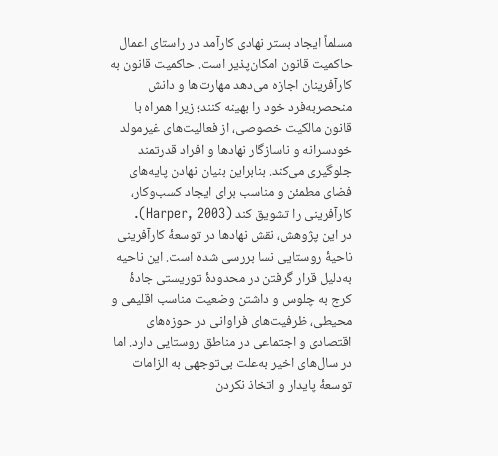مسلماً ایجاد بستر نهادی کارآمد در راستای اعمال حاکمیت قانون امکان‌پذیر است. حاکمیت قانون به کارآفرینان اجازه می‌دهد مهارت‌ها و دانش منحصربه‌فرد خود را بهینه کنند؛ زیرا همراه با قانون مالکیت خصوصی، از فعالیت‌های غیرمولد خودسرانه و ناسازگار نهادها و افراد قدرتمند جلوگیری می‌کند. بنابراین بنیان نهادن پایه‌های فضای مطمئن و مناسب برای ایجاد کسب‌وکار، کارآفرینی را تشویق کند (Harper, 2003).
در این پژوهش، نقش نهادها در توسعۀ کارآفرینی ناحیۀ روستایی نسا بررسی شده است. این ناحیه به‌دلیل قرار گرفتن در محدودۀ توریستی جادۀ کرج به چلوس و داشتن وضعیت مناسب اقلیمی و  محیطی، ظرفیت‌های فراوانی در حوزه‌های اقتصادی و اجتماعی در مناطق روستایی دارد. اما در سال‌های اخیر به‌علت بی‌توجهی به الزامات توسعۀ پایدار و اتخاذ نکردن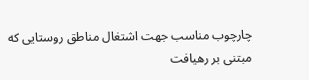چارچوب مناسب جهت اشتغال مناطق روستایی که مبتنی بر رهیافت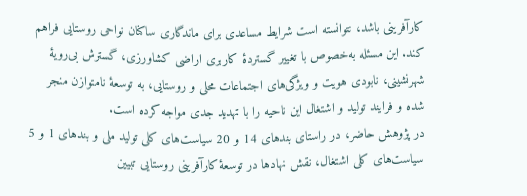کارآفرینی باشد، نتوانسته است شرایط مساعدی برای ماندگاری ساکنان نواحی روستایی فراهم کند. این مسئله به‌خصوص با تغییر گستردۀ کاربری اراضی کشاورزی، گسترش بی‌رویۀ شهرنشینی، نابودی هویت و ویژگی‌های اجتماعات محلی و روستایی، به توسعۀ نامتوازن منجر شده و فرایند تولید و اشتغال این ناحیه را با تهدید جدی مواجه کرده است.
در پژوهش حاضر، در راستای بند‌های 14 و 20 سیاست‌های کلی تولید ملی و بند‌های 1 و 5  سیاست‌های کلی اشتغال، نقش نهادها در توسعۀ کارآفرینی روستایی تبیین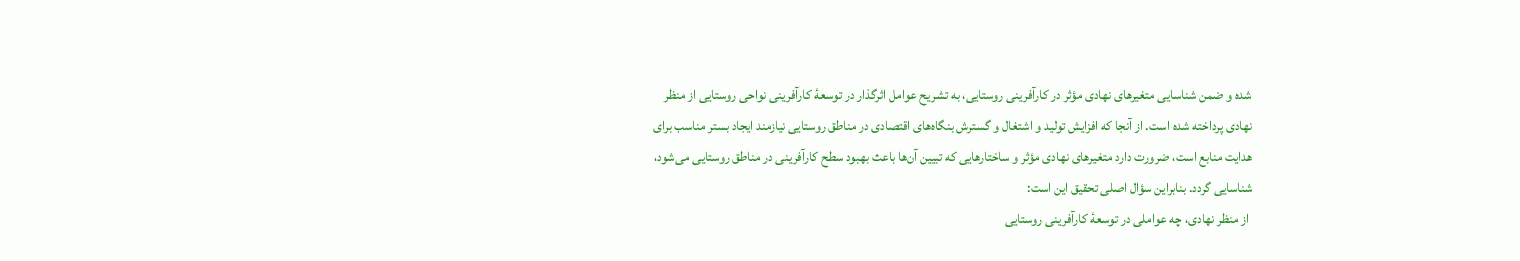شده و ضمن شناسایی متغیرهای نهادی مؤثر در کارآفرینی روستایی، به تشریح عوامل اثرگذار در توسعۀ کارآفرینی نواحی روستایی از منظر نهادی پرداخته شده است. از آنجا که افزایش تولید و اشتغال و گسترش بنگاه‌های اقتصادی در مناطق روستایی نیازمند ایجاد بستر مناسب برای هدایت منابع است، ضرورت دارد متغیرهای نهادی مؤثر و ساختار‌هایی که تبیین آن‌ها باعث بهبود سطح کارآفرینی در مناطق روستایی می‌شود، شناسایی گردد. بنابراین سؤال اصلی تحقیق این است:
 از منظر نهادی، چه عواملی در توسعۀ کارآفرینی روستایی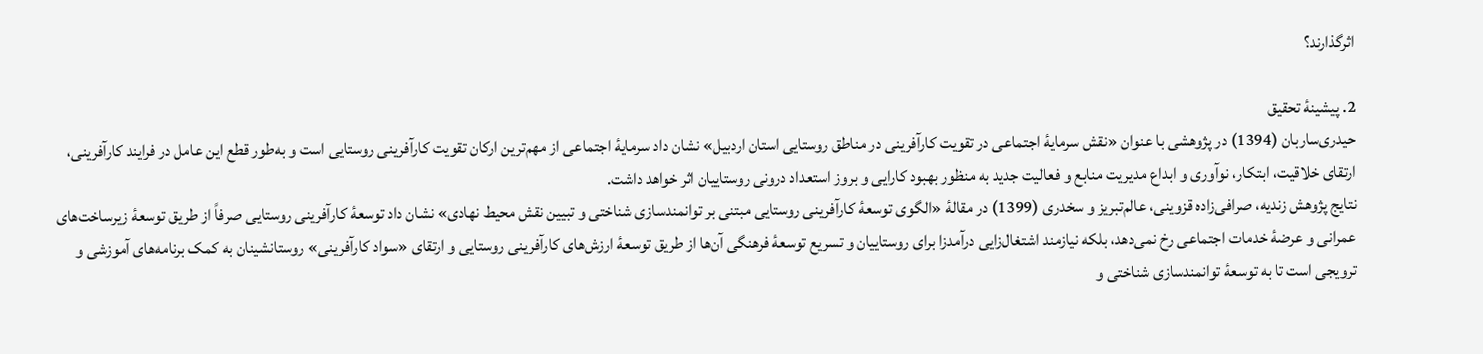اثرگذارند؟

2. پیشینۀ تحقیق
حیدری‌ساربان (1394) در پژوهشی با عنوان «نقش سرمایۀ اجتماعی در تقویت کارآفرینی در مناطق روستایی استان اردبیل» نشان داد سرمایۀ اجتماعی از مهم‌ترین ارکان تقویت کارآفرینی روستایی است و به‌طور قطع این عامل در فرایند کارآفرینی، ارتقای خلاقیت، ابتکار، نوآوری و ابداع مدیریت منابع و فعالیت جدید به منظور بهبود کارایی و بروز استعداد درونی روستاییان اثر خواهد داشت.
نتایج پژوهش زندیه، صرافی‌زاده قزوینی، عالم‌تبریز و سخدری (1399) در مقالۀ «الگوی توسعۀ کارآفرینی روستایی مبتنی بر توانمندسازی شناختی و تبیین نقش محیط نهادی» نشان داد توسعۀ کارآفرینی روستایی صرفاً از طریق توسعۀ زیرساخت‌های عمرانی و عرضۀ خدمات اجتماعی رخ نمی‌دهد، بلکه نیازمند اشتغال‌زایی درآمدزا برای روستاییان و تسریع توسعۀ فرهنگی آن‌ها از طریق توسعۀ ارزش‌های کارآفرینی روستایی و ارتقای «سواد کارآفرینی» روستانشینان به کمک برنامه‌های آموزشی و ترویجی است تا به توسعۀ توانمندسازی شناختی و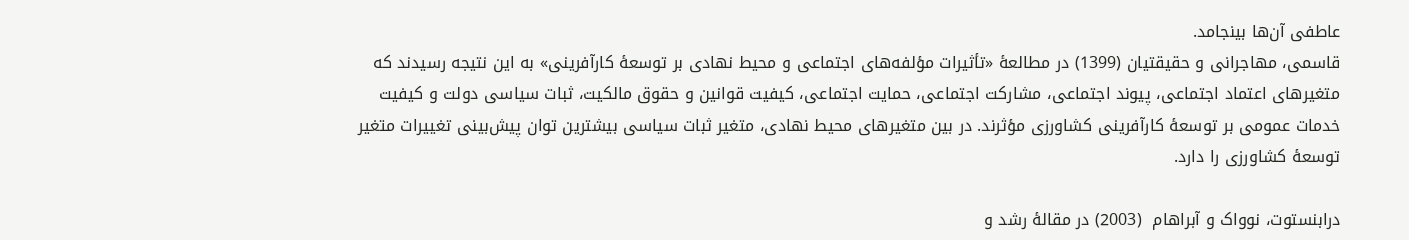عاطفی آن‌ها بینجامد.
قاسمی، مهاجرانی و حقیقتیان (1399) در مطالعۀ «تأثیرات مؤلفه‌های اجتماعی و محیط نهادی بر توسعۀ کارآفرینی» به این نتیجه رسیدند که متغیرهای اعتماد اجتماعی، پیوند اجتماعی، مشارکت اجتماعی، حمایت اجتماعی، کیفیت قوانین و حقوق مالکیت، ثبات سیاسی دولت و کیفیت خدمات عمومی بر توسعۀ کارآفرینی کشاورزی مؤثرند. در بین متغیرهای محیط نهادی، متغیر ثبات سیاسی بیشترین توان پیش‌بینی تغییرات متغیر توسعۀ کشاورزی را دارد.

درابنستوت، نوواک و آبراهام  (2003) در مقالۀ رشد و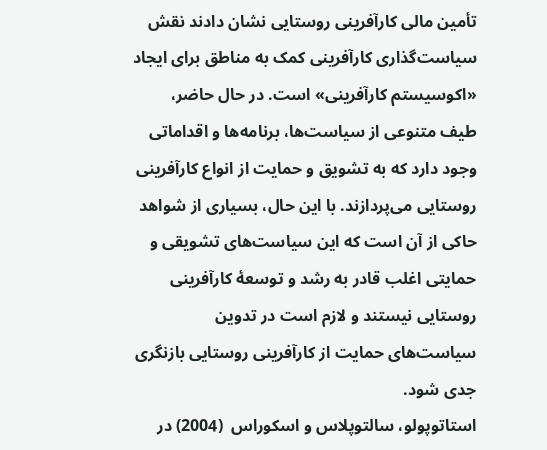تأمین مالی کارآفرینی روستایی نشان دادند نقش سیاست‌گذاری کارآفرینی کمک به مناطق برای ایجاد «اکوسیستم کارآفرینی» است. در حال حاضر، طیف متنوعی از سیاست‌ها، برنامه‌ها و اقداماتی وجود دارد که به تشویق و حمایت از انواع کارآفرینی روستایی می‌پردازند. با این حال، بسیاری از شواهد حاکی از آن است که این سیاست‌های تشویقی و حمایتی اغلب قادر به رشد و توسعۀ کارآفرینی روستایی نیستند و لازم است در تدوین سیاست‌های حمایت از کارآفرینی روستایی بازنگری جدی شود.
استاتوپولو، سالتوپلاس و اسکوراس  (2004) در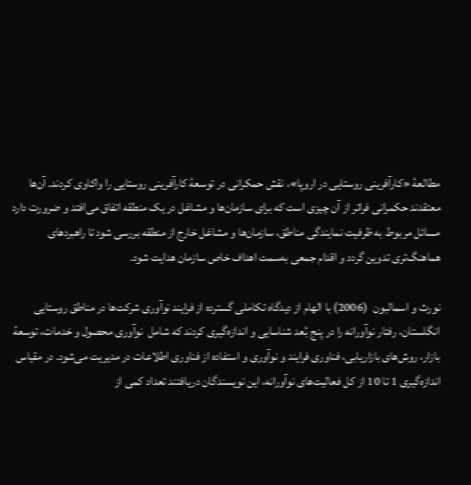مطالعۀ «کارآفرینی روستایی در اروپا»، نقش حمکرانی در توسعۀ کارآفرینی روستایی را واکاوی کردند. آن‌ها معتقدند حکمرانی فراتر از آن چیزی است که برای سازمان‌ها و مشاغل در یک منطقه اتفاق می‌افتد و ضرورت دارد مسائل مربوط به ظرفیت نمایندگی مناطق، سازمان‌ها و مشاغل خارج از منطقه بررسی شود تا راهبردهای هماهنگ‌تری تدوین گردد و اقدام جمعی به‌سمت اهداف خاص سازمان هدایت شود.

نورث و اسمالبون  (2006) با الهام از دیدگاه تکاملی گسترده از فرایند نوآوری شرکت‌ها در مناطق روستایی انگلستان، رفتار نوآورانه را در پنج بُعد شناسایی و اندازه‌گیری کردند که شامل  نوآوری محصول و خدمات، توسعۀ بازار، روش‌های بازاریابی، فناوری فرایند و نوآوری و استفاده از فناوری اطلاعات در مدیریت می‌شود. در مقیاس اندازه‌گیری 1 تا 10 از کل فعالیت‌های نوآورانه، این نویسندگان دریافتند تعداد کمی از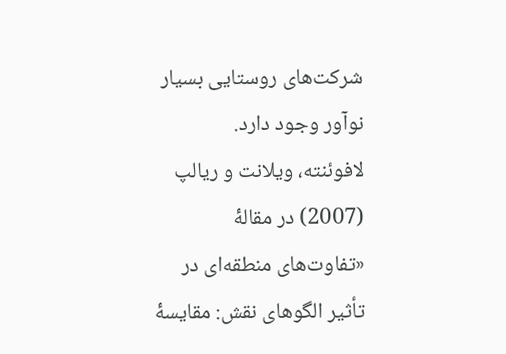شرکت‌های روستایی بسیار نوآور وجود دارد.
لافوئنته، ویلانت و ریالپ  (2007) در مقالۀ «تفاوت‌های منطقه‌ای در تأثیر الگوهای نقش: مقایسۀ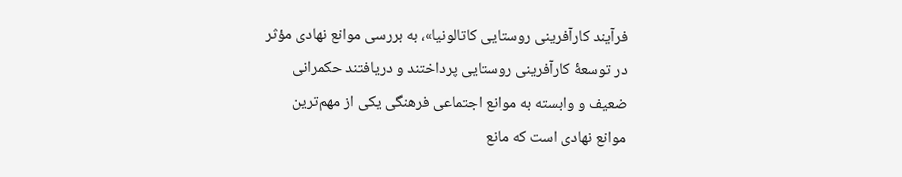فرآیند کارآفرینی روستایی کاتالونیا»، به بررسی موانع نهادی مؤثر در توسعۀ کارآفرینی روستایی پرداختند و دریافتند حکمرانی ضعیف و وابسته به موانع اجتماعی فرهنگی یکی از مهم‌ترین موانع نهادی است که مانع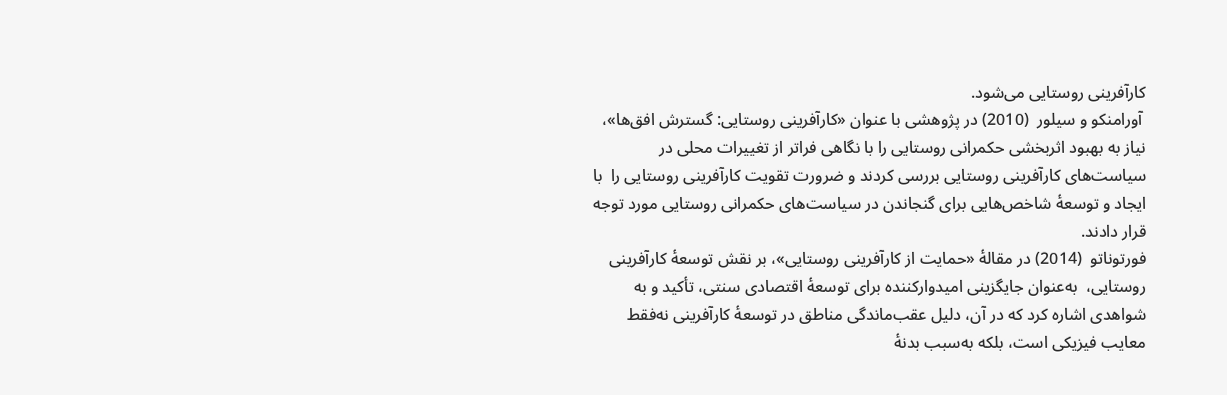کارآفرینی روستایی می‌شود.
 آورامنکو و سیلور  (2010) در پژوهشی با عنوان «کارآفرینی روستایی: گسترش افق‌ها»، نیاز به بهبود اثربخشی حکمرانی روستایی را با نگاهی فراتر از تغییرات محلی در سیاست‌های کارآفرینی روستایی بررسی کردند و ضرورت تقویت کارآفرینی روستایی را  با ایجاد و توسعۀ شاخص‌هایی برای گنجاندن در سیاست‌های حکمرانی روستایی مورد توجه قرار دادند.
فورتوناتو  (2014) در مقالۀ «حمایت از کارآفرینی روستایی»، بر نقش توسعۀ کارآفرینی روستایی،  به‌عنوان جایگزینی امیدوارکننده برای توسعۀ اقتصادی سنتی، تأکید و به شواهدی اشاره کرد که در آن، دلیل عقب‌ماندگی مناطق در توسعۀ کارآفرینی نه‌فقط معایب فیزیکی است، بلکه به‌سبب بدنۀ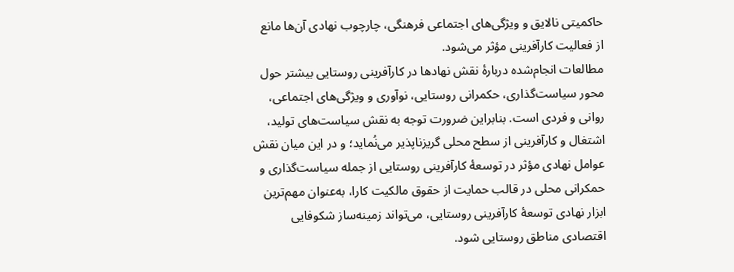حاکمیتی نالایق و ویژگی‌های اجتماعی فرهنگی، چارچوب نهادی آن‌ها مانع از فعالیت کارآفرینی مؤثر می‌شود.
مطالعات انجام‌شده دربارۀ نقش نهادها در کارآفرینی روستایی بیشتر حول محور سیاست‌گذاری، حکمرانی روستایی، نوآوری و ویژگی‌های اجتماعی، روانی و فردی است. بنابراین ضرورت توجه به نقش سیاست‌های تولید، اشتغال و کارآفرینی از سطح محلی گریزناپذیر می‌نُماید؛ و در این میان نقش عوامل نهادی مؤثر در توسعۀ کارآفرینی روستایی از جمله سیاست‌گذاری و حمکرانی محلی در قالب حمایت از حقوق مالکیت کارا، به‌عنوان مهم‌ترین ابزار نهادی توسعۀ کارآفرینی روستایی، می‌تواند زمینه‌ساز شکوفایی اقتصادی مناطق روستایی شود.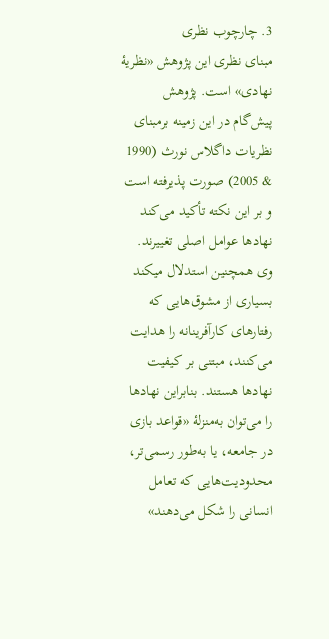3. چارچوب نظری
مبنای نظری این پژوهش «نظریۀ نهادی» است. پژوهش پیش‌گام در این زمینه برمبنای نظریات داگلاس نورث (1990 & 2005) صورت پذیرفته است و بر این نکته تأکید می‌کند نهادها عوامل اصلی تغییرند. وی همچنین استدلال میکند بسیاری از مشوق‌هایی که رفتارهای کارآفرینانه را هدایت می‌کنند، مبتنی بر کیفیت نهادها هستند. بنابراین نهادها را می‌توان به‌منزلۀ «قواعد بازی در جامعه، یا به‌طور رسمی‌تر، محدودیت‌هایی که تعامل انسانی را شکل می‌دهند»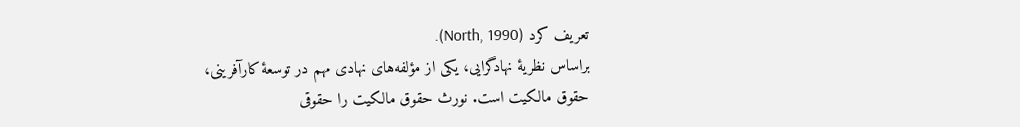تعریف کرد (North, 1990).
براساس نظریۀ نهادگرایی، یکی از مؤلفه‌های نهادی مهم در توسعۀ کارآفرینی، حقوق مالکیت است. نورث‌ حقوق‌ مالکیت‌ را حقوقی‌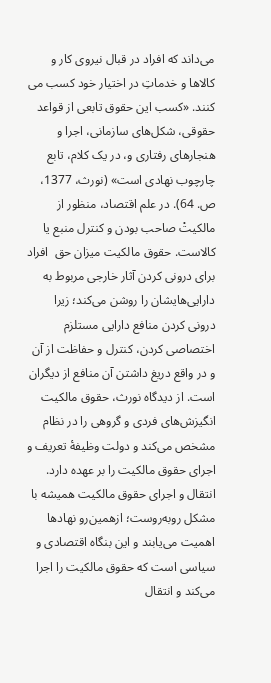می‌داند که‌ افراد در قبال‌ نیروی کار و کالاها و خدماتِ در اختیار خود کسب‌ می‌ کنند. «کسب این‌ حقوق‌ تابعی‌ از قواعد حقوقی‌، شکل‌های سازمانی‌، اجرا و هنجارهای رفتاری و، در یک‌ کلام،‌ تابع‌ چارچوب‌ نهادی است» (نورث، 1377، ص. 64). در علم اقتصاد، منظور از مالکیتْ صاحب بودن و کنترل منبع یا کالاست. حقوق مالکیت میزان حق  افراد برای درونی کردن آثار خارجی مربوط به دارایی‌هایشان را روشن می‌کند؛ زیرا درونی کردن منافع دارایی مستلزم اختصاصی کردن، کنترل و حفاظت از آن و در واقع دریغ داشتن آن منافع از دیگران است. از دیدگاه نورث، حقوق مالکیت انگیزش‌های فردی و گروهی را در نظام مشخص می‌کند و دولت وظیفۀ تعریف و اجرای حقوق مالکیت را بر عهده دارد. انتقال و اجرای حقوق مالکیت همیشه با مشکل روبه‌روست؛ ازهمین‌رو نهادها اهمیت می‌یابند و این بنگاه اقتصادی و سیاسی است که حقوق مالکیت را اجرا می‌کند و انتقال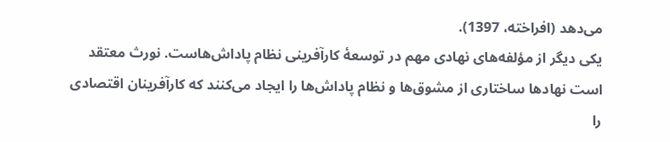می‌دهد (افراخته، 1397).
یکی دیگر از مؤلفه‌های نهادی مهم در توسعۀ کارآفرینی نظام پاداش‌هاست. نورث معتقد است نهادها ساختاری از مشوق‌ها و نظام پاداش‌ها را ایجاد می‌کنند که کارآفرینان اقتصادی را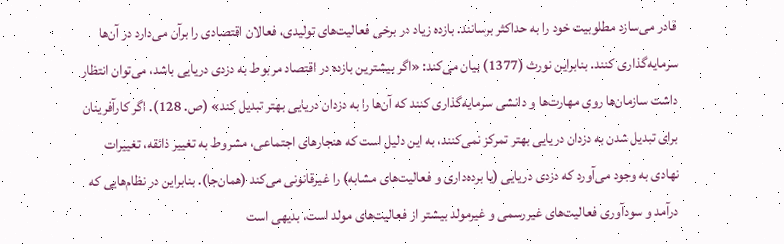قادر می‌سازد مطلوبیت خود را به حداکثر برسانند. بازده زیاد در برخی فعالیت‌های تولیدی، فعالان اقتصادی را برآن می‌دارد در آن‌ها سرمایه‌گذاری کنند. بنابراین نورث (1377) بیان می‌کند: «اگر بیشترین بازده در اقتصاد مربوط به دزدی دریایی باشد، می‌توان انتظار داشت سازمان‌ها روی مهارت‌ها و دانشی سرمایه‌گذاری کنند که آن‌ها را به دزدان دریایی بهتر تبدیل کند» (ص. 128). اگر کارآفرینان برای تبدیل شدن به دزدان دریایی بهتر تمرکز نمی‌کنند، به این دلیل است که هنجارهای اجتماعی، مشروط به تغییر ذائقه، تغییرات نهادی به وجود می‌آورد که دزدی دریایی (یا برده‌داری و فعالیت‌های مشابه) را غیرقانونی می‌کند (همان‌جا). بنابراین در نظام‌هایی که درآمد و سودآوری فعالیت‌های غیررسمی و غیرمولد بیشتر از فعالیت‌های مولد است، بدیهی است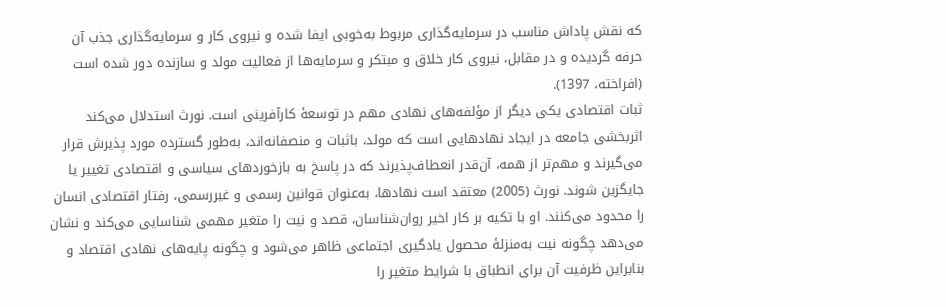که نقش پاداش مناسب در سرمایه‌گذاری مربوط به‌خوبی ایفا شده و نیروی کار و سرمایه‌گذاری جذب آن حرفه گردیده و در مقابل، نیروی کار خلاق و مبتکر و سرمایه‌ها از فعالیت مولد و سازنده دور شده است (افراخته، 1397).
ثبات اقتصادی یکی دیگر از مؤلفه‌های نهادی مهم در توسعۀ کارآفرینی است. نورث استدلال می‌کند اثربخشی جامعه در ایجاد نهادهایی است که مولد، باثبات و منصفانه‌اند، به‌طور گسترده مورد پذیرش قرار می‌گیرند و مهم‌تر از همه، آن‌قدر انعطاف‌پذیرند که در پاسخ به بازخوردهای سیاسی و اقتصادی تغییر یا جایگزین شوند. نورث (2005) معتقد است نهادها، به‌عنوان قوانین رسمی و غیررسمی، رفتار اقتصادی انسان را محدود می‌کنند. او با تکیه بر کار اخیر روان‌شناسان، قصد و نیت را متغیر مهمی شناسایی می‌کند و نشان می‌دهد چگونه نیت به‌منزلۀ محصول یادگیری اجتماعی ظاهر می‌شود و چگونه پایه‌های نهادی اقتصاد و بنابراین ظرفیت آن برای انطباق با شرایط متغیر را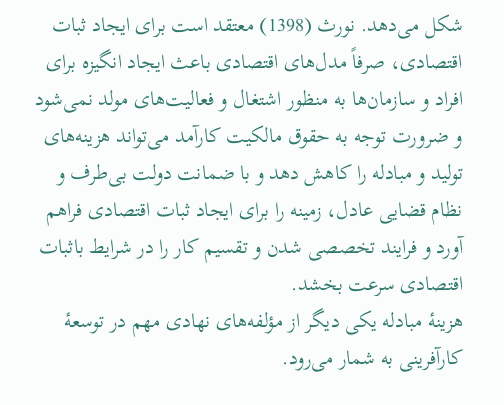شکل می‌دهد. نورث (1398) معتقد است برای ایجاد ثبات اقتصادی، صرفاً مدل‌های اقتصادی باعث ایجاد انگیزه برای افراد و سازمان‌ها به منظور اشتغال و فعالیت‌های مولد نمی‌شود و ضرورت توجه به حقوق مالکیت کارآمد می‌تواند هزینه‌های تولید و مبادله را کاهش دهد و با ضمانت دولت بی‌طرف و نظام قضایی عادل، زمینه را برای ایجاد ثبات اقتصادی فراهم آورد و فرایند تخصصی شدن و تقسیم کار را در شرایط باثبات اقتصادی سرعت بخشد.
هزینۀ مبادله یکی دیگر از مؤلفه‌های نهادی مهم در توسعۀ کارآفرینی به شمار می‌رود.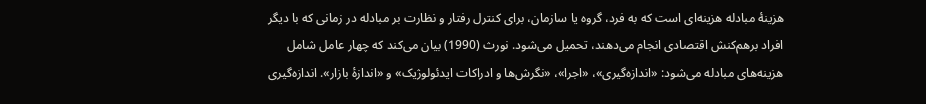هزینۀ مبادله هزینه‌ای است که به فرد، گروه یا سازمان، برای کنترل رفتار و نظارت بر مبادله در زمانی که با دیگر افراد برهم‌کنش اقتصادی انجام می‌دهند، تحمیل می‌شود. نورث (1990) بیان می‌کند که چهار عامل شامل هزینه‌های مبادله می‌شود: «اندازه‌گیری»، «اجرا»، «نگرش‌ها و ادراکات ایدئولوژیک» و «اندازۀ بازار». اندازه‌گیری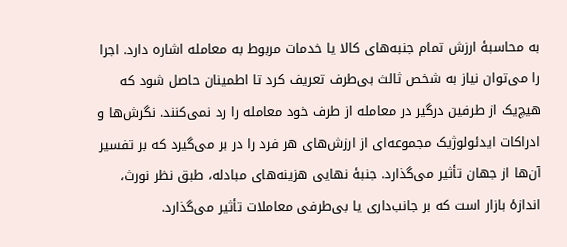به محاسبۀ ارزش تمام جنبه‌های کالا یا خدمات مربوط به معامله اشاره دارد. اجرا را می‌توان نیاز به شخص ثالث بی‌طرف تعریف کرد تا اطمینان حاصل شود که هیچ‌یک از طرفین درگیر در معامله از طرف خود معامله را رد نمی‌کنند. نگرش‌ها و ادراکات ایدئولوژیک مجموعه‌ای از ارزش‌های هر فرد را در بر می‌گیرد که بر تفسیر آن‌ها از جهان تأثیر می‌گذارد. جنبۀ نهایی هزینه‌های مبادله، طبق نظر نورث، اندازۀ بازار است که بر جانب‌داری یا بی‌طرفی معاملات تأثیر می‌گذارد.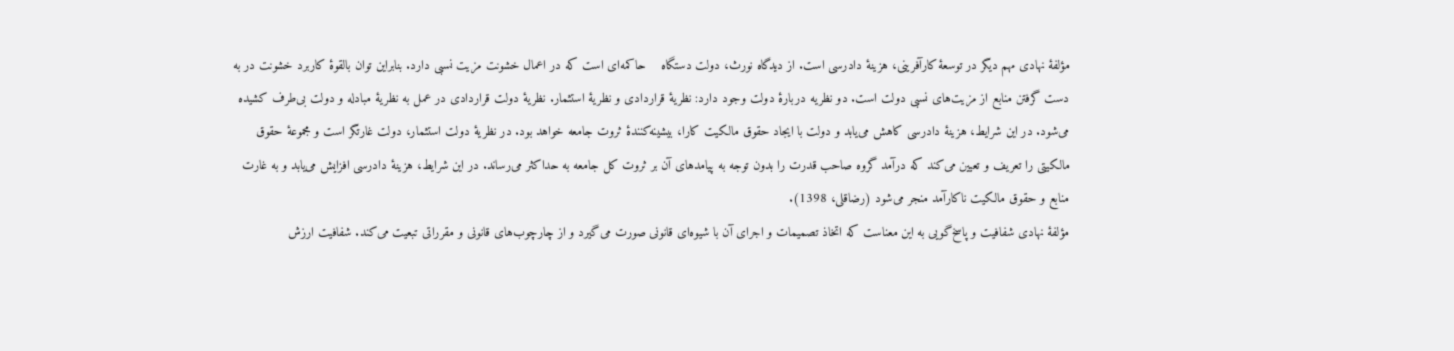مؤلفۀ نهادی مهم دیگر در توسعۀ کارآفرینی، هزینۀ دادرسی است. از دیدگاه نورث، دولت دستگاه    حاکمه‌ای است که در اعمال خشونت مزیت نسبی دارد. بنابراین توان بالقوۀ کاربرد خشونت در به دست گرفتن منابع از مزیت‌های نسبی دولت است. دو نظریه دربارۀ دولت وجود دارد: نظریۀ قراردادی و نظریۀ استثمار. نظریۀ دولت قراردادی در عمل به نظریۀ مبادله و دولت بی‌طرف کشیده می‌شود. در این شرایط، هزینۀ دادرسی کاهش می‌یابد و دولت با ایجاد حقوق مالکیت کارا، بیشینه‌کنندۀ ثروت جامعه خواهد بود. در نظریۀ دولت استثمار، دولت غارتگر است و مجموعۀ حقوق مالکیتی را تعریف و تعیین می‌کند که درآمد گروه صاحب قدرت را بدون توجه به پیامدهای آن بر ثروت کل جامعه به حداکثر می‌رساند. در این شرایط، هزینۀ دادرسی افزایش می‌یابد و به غارت منابع و حقوق مالکیت ناکارآمد منجر می‌شود (رضاقلی، 1398).
مؤلفۀ نهادی شفافیت و پاسخ‌گویی به این معناست که اتخاذ تصمیمات و اجرای آن با شیوه‌ای قانونی صورت می‌گیرد و از چارچوب‌های قانونی و مقرراتی تبعیت می‌کند. شفافیت ارزش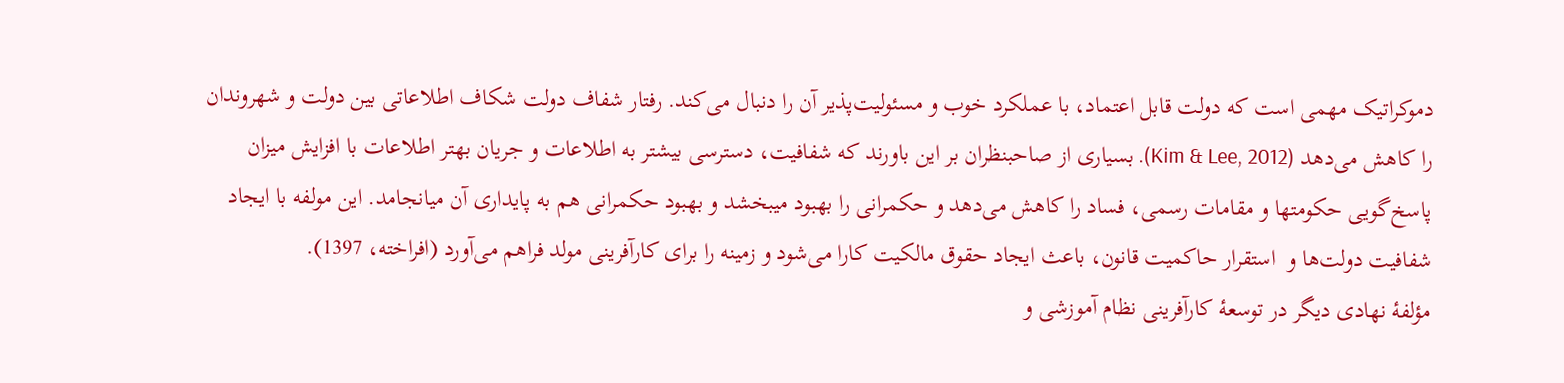دموکراتیک مهمی است که دولت قابل اعتماد، با عملکرد خوب و مسئولیت‌پذیر آن را دنبال می‌کند. رفتار شفاف دولت شکاف اطلاعاتی بین دولت و شهروندان را کاهش می‌دهد (Kim & Lee, 2012). بسیاری از صاحبنظران بر این باورند که شفافیت، دسترسی بیشتر به اطلاعات و جریان بهتر اطلاعات با افزایش میزان پاسخ‌گویی حکومتها و مقامات رسمی، فساد را کاهش می‌دهد و حکمرانی را بهبود میبخشد و بهبود حکمرانی هم به پایداری آن میانجامد. این مولفه با ایجاد شفافیت دولت‌ها و  استقرار حاکمیت قانون، باعث ایجاد حقوق مالکیت کارا می‌شود و زمینه را برای کارآفرینی مولد فراهم می‌آورد (افراخته، 1397).
مؤلفۀ نهادی دیگر در توسعۀ کارآفرینی نظام آموزشی و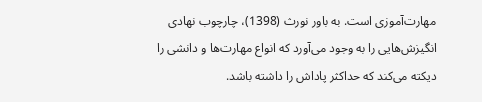مهارت‌آموزی است. به باور نورث (1398)، چارچوب نهادی انگیزش‌هایی را به وجود می‌آورد که انواع مهارت‌ها و دانشی را دیکته می‌کند که حداکثر پاداش را داشته باشد.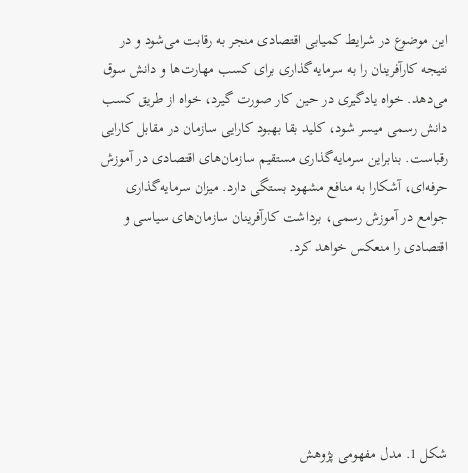این موضوع در شرایط کمیابی اقتصادی منجر به رقابت می‌شود و در نتیجه کارآفرینان را به سرمایه‌گذاری برای کسب مهارت‌ها و دانش سوق می‌دهد. خواه یادگیری در حین کار صورت گیرد، خواه از طریق کسب دانش رسمی میسر شود، کلید بقا بهبود کارایی سازمان در مقابل کارایی رقباست. بنابراین سرمایه‌گذاری مستقیم سازمان‌های اقتصادی در آموزش حرفه‌ای، آشکارا به منافع مشهود بستگی دارد. میزان سرمایه‌گذاری جوامع در آموزش رسمی، برداشت کارآفرینان سازمان‌های سیاسی و اقتصادی را منعکس خواهد کرد.






شکل 1. مدل مفهومی پژوهش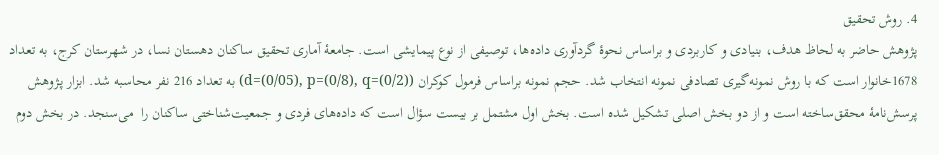4. روش تحقیق
پژوهش حاضر به لحاظ هدف، بنیادی و کاربردی و براساس نحوۀ گردآوری داده‌ها، توصیفی از نوع پیمایشی است. جامعۀ آماری تحقیق ساکنان دهستان نسا، در شهرستان کرج، به تعداد 1678خانوار است که با روش نمونه‌گیری تصادفی نمونه انتخاب شد. حجم نمونه براساس فرمول کوکران (d=(0/05), p=(0/8), q=(0/2)) به تعداد 216 نفر محاسبه شد. ابزار پـژوهش‌ پرسش‌نامۀ محقق‌ساخته است و از دو بخش اصلی تشکیل شده است. بخش اول مشتمل بر بیست سؤال است که داده‌های فردی و جمعیت‌شناختی ساکنان را  می‌سنجد. در بخش دوم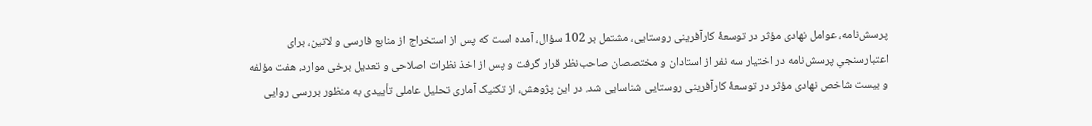پرسش‌نامه، عوامل نهادی مؤثر در توسعۀ کارآفرینی روستایی، مشتمل بر 102 سؤال، آمده است که پس از استخراج از منابع فارسی و لاتین، برای اعتبارسنجیِ پرسش‌نامه در اختیار سه نفر از استادان و مختصصان صاحب‌نظر قرار گرفت و پس از اخذ نظرات اصلاحی و تعدیل برخی موارد، هفت مؤلفه و بیست شاخص نهادی مؤثر در توسعۀ کارآفرینی روستایی شناسایی شد. در این پژوهش، از تکنیک آماری تحلیل عاملی تأییدی به منظور بررسی روایی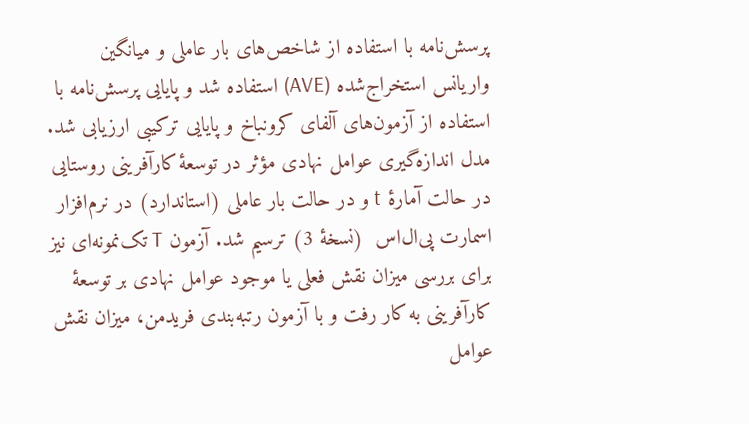پرسش‌نامه با استفاده از شاخص‌های بار عاملی و میانگین واریانس استخراج‌شده (AVE) استفاده شد و پایایی پرسش‌نامه با استفاده از آزمون‌های آلفای کرونباخ و پایایی ترکیبی ارزیابی شد. مدل اندازه‌گیری عوامل نهادی مؤثر در توسعۀ کارآفرینی روستایی در حالت آمارۀ t و در حالت بار عاملی (استاندارد) در نرم‌افزار اسمارت پی‌ال‌اس  (نسخۀ 3) ترسیم شد. آزمون T تک‌نمونه‌ای نیز برای بررسی میزان نقش فعلی یا موجود عوامل نهادی بر توسعۀ کارآفرینی به کار رفت و با آزمون رتبه‌بندی فریدمن، میزان نقش عوامل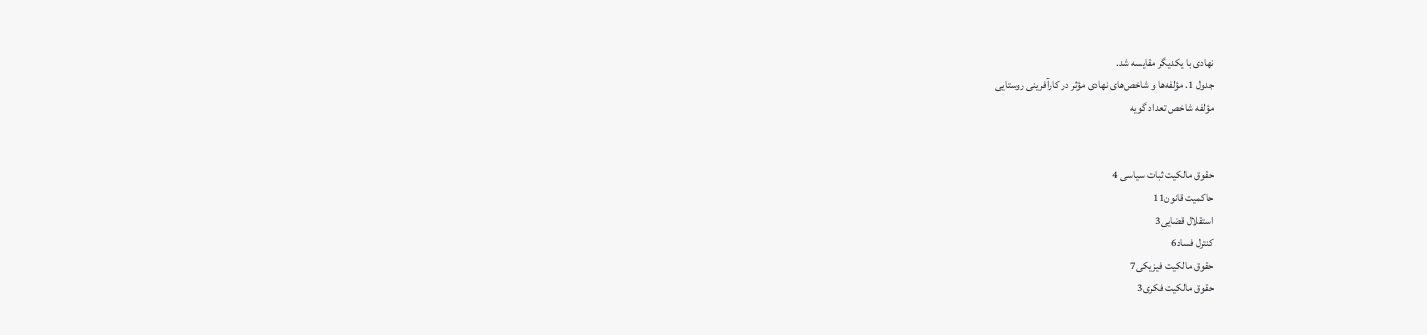نهادی با یکدیگر مقایسه شد.
جدول 1. مؤلفه‌ها و شاخص‌های نهادی مؤثر در کارآفرینی روستایی
مؤلفه شاخص تعداد گویه


حقوق مالکیت ثبات سیاسی 4
حاکمیت قانون11
استقلال قضایی3
کنترل فساد6
حقوق مالکیت فیزیکی7
حقوق مالکیت فکری3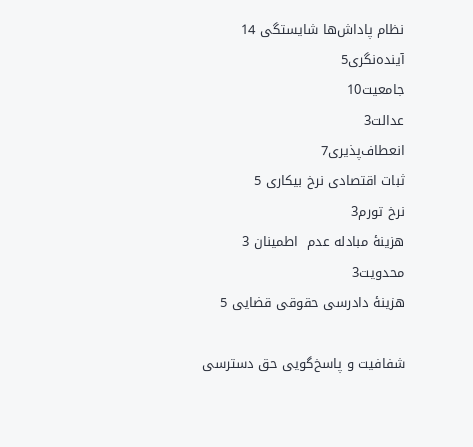نظام پاداش‌ها شایستگی 14
آینده‌نگری5
جامعیت10
عدالت3
انعطاف‌پذیری7
ثبات اقتصادی نرخ بیکاری 5
نرخ تورم3
هزینۀ مبادله عدم  اطمینان 3
محدویت3
هزینۀ دادرسی حقوقی قضایی 5

شفافیت و پاسخ‌گویی حق دسترسی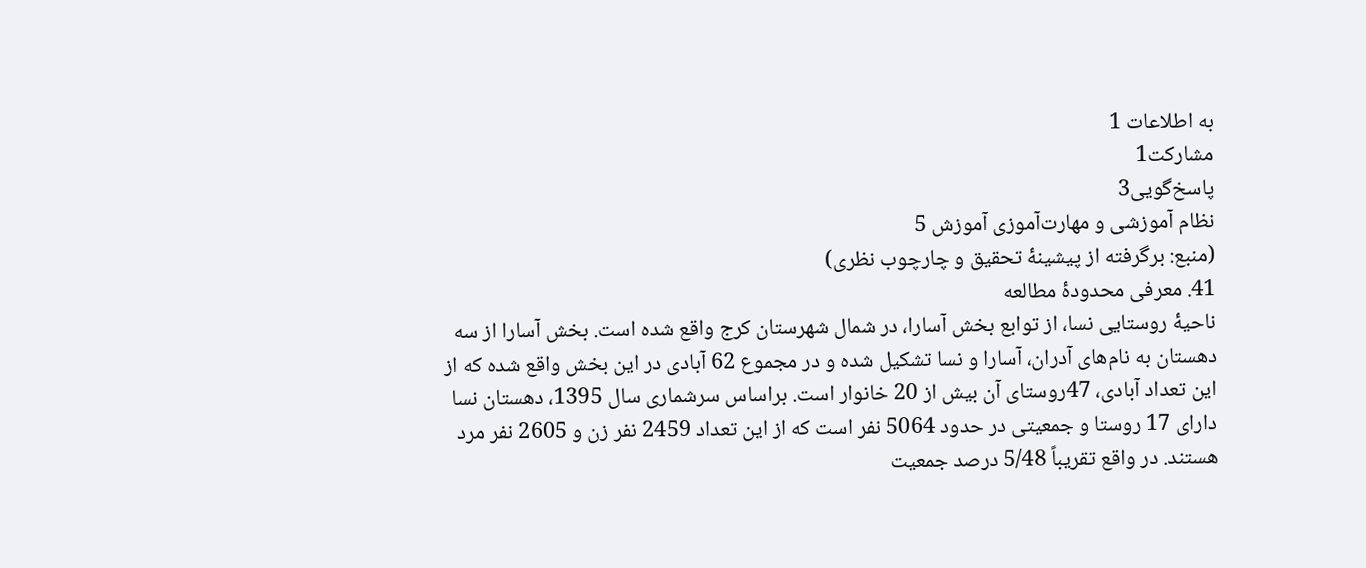به اطلاعات 1
مشارکت1
پاسخ‌گویی3
نظام آموزشی و مهارت‌آموزی آموزش 5
(منبع: برگرفته از پیشینۀ تحقیق و چارچوب نظری)
41. معرفی محدودۀ مطالعه
ناحیۀ روستایی نسا، از توابع بخش آسارا، در شمال شهرستان کرج واقع شده است. بخش آسارا از سه دهستان به نام‌های آدران، آسارا و نسا تشکیل شده و در مجموع 62 آبادی در این بخش واقع شده که از این تعداد آبادی، 47روستای آن بیش از 20 خانوار است. براساس سرشماری سال 1395، دهستان نسا دارای 17 روستا و جمعیتی در حدود 5064 نفر است که از این تعداد 2459 نفر زن و 2605 نفر مرد هستند. در واقع تقریباً 5/48 درصد جمعیت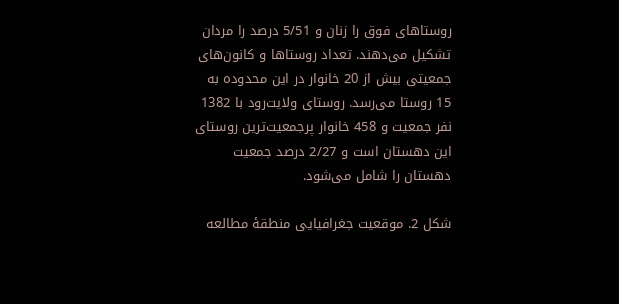روستاهای فوق را زنان و 5/51 درصد را مردان تشکیل می‌دهند. تعداد روستاها و کانون‌های جمعیتی بیش از 20 خانوار در این محدوده به 15 روستا می‌رسد. روستای ولایت‌رود با 1382 نفر جمعیت و 458 خانوار پرجمعیت‌ترین روستای این دهستان است و 2/27 درصد جمعیت دهستان را شامل می‌شود.

شکل 2. موقعیت جغرافیایی منطقۀ مطالعه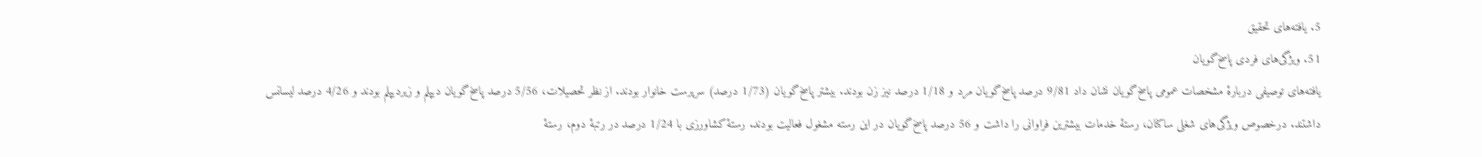5. یافته‌های تحقیق
51. ویژگی‌های فردی پاسخ‌گویان
یافته‌های توصیفی دربارۀ مشخصات عمومی پاسخ‌گویان نشان داد 9/81 درصد پاسخ‌گویان مرد و 1/18 درصد نیز زن بودند. بیشتر پاسخ‌گویان (1/73 درصد) سرپرست خانوار بودند. از نظر تحصیلات، 5/56 درصد پاسخ‌گویان دیپلم و زیردیپلم بودند و 4/26 درصد لیسانس داشتند. درخصوص ویژگی‌های شغلی ساکنان، رستۀ خدمات بیشترین فراوانی را داشت و 56 درصد پاسخ‌گویان در این رسته مشغول فعالیت بودند. رستۀ کشاورزی با 1/24 درصد در رتبۀ دوم، رستۀ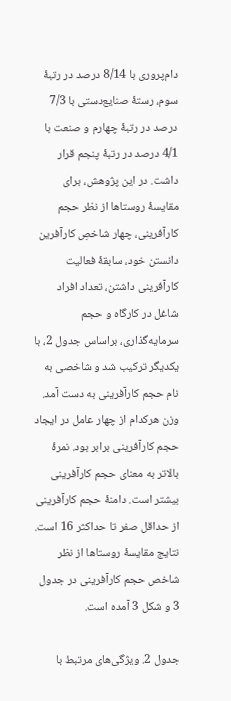دام‌پروری با 8/14 درصد در رتبۀ سوم، رستۀ صنایع‌دستی با 7/3 درصد در رتبۀ چهارم و صنعت با 4/1 درصد در رتبۀ پنجم قرار داشت. در این پژوهش، برای مقایسۀ روستاها از نظر حجم کارآفرینی، چهار شاخصِ کارآفرین دانستن خود، سابقۀ فعالیت کارآفرینی داشتن، تعداد افراد شاغل در کارگاه و حجم سرمایه‌گذاری، براساس جدول 2، با یکدیگر ترکیب شد و شاخصی به نام حجم کارآفرینی به دست آمد. وزن هرکدام از چهار عامل در ایجاد حجم کارآفرینی برابر بود. نمرۀ بالاتر به معنای حجم کارآفرینی بیشتر است. دامنۀ حجم کارآفرینی از حداقل صفر تا حداکثر 16 است. نتایج مقایسۀ روستاها از نظر شاخص حجم کارآفرینی در جدول 3 و شکل 3 آمده است.

جدول 2. ویژگی‌های مرتبط با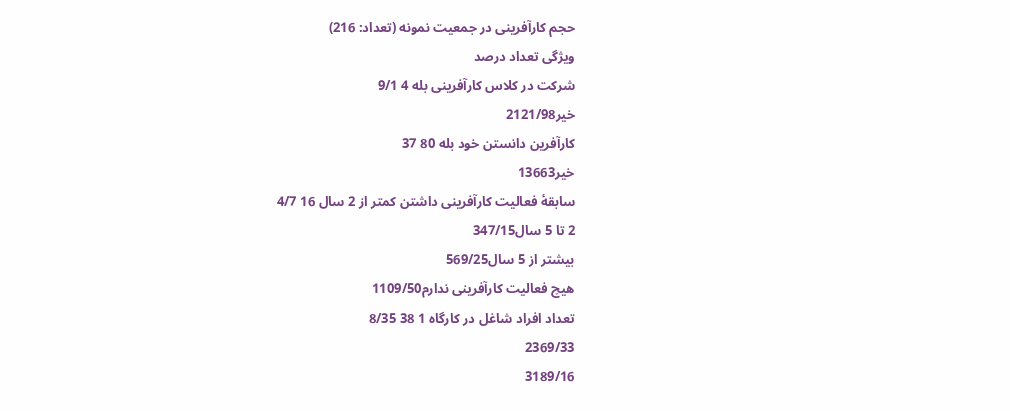حجم کارآفرینی در جمعیت ‌نمونه (تعداد: 216)
ویژگی تعداد درصد
شرکت در کلاس کارآفرینی بله 4 9/1
خیر2121/98
کارآفرین دانستن خود بله 80 37
خیر13663
سابقۀ فعالیت کارآفرینی داشتن کمتر از 2 سال 16 4/7
2 تا 5 سال347/15
بیشتر از 5 سال569/25
هیچ فعالیت کارآفرینی ندارم1109/50
تعداد افراد شاغل در کارگاه 1 38 8/35
2369/33
3189/16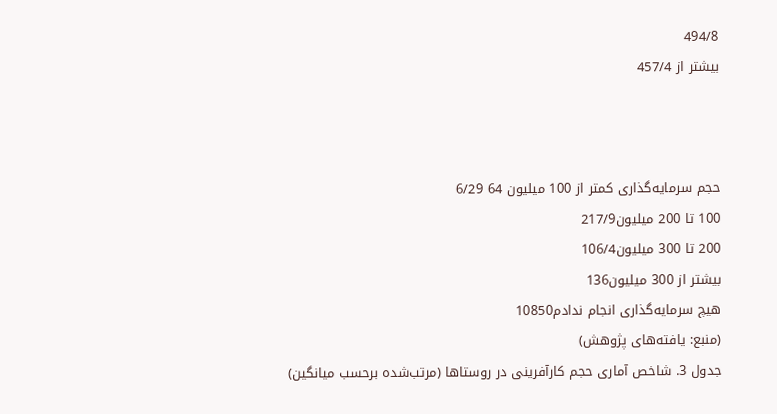494/8
بیشتر از 457/4



حجم سرمایه‌گذاری کمتر از 100 میلیون 64 6/29
100 تا 200 میلیون217/9
200 تا 300 میلیون106/4
بیشتر از 300 میلیون136
هیچ سرمایه‌گذاری انجام ندادم10850
(منبع: یافته‌های پژوهش)
جدول 3. شاخص آماری حجم کارآفرینی در روستاها (مرتب‌شده برحسب میانگین)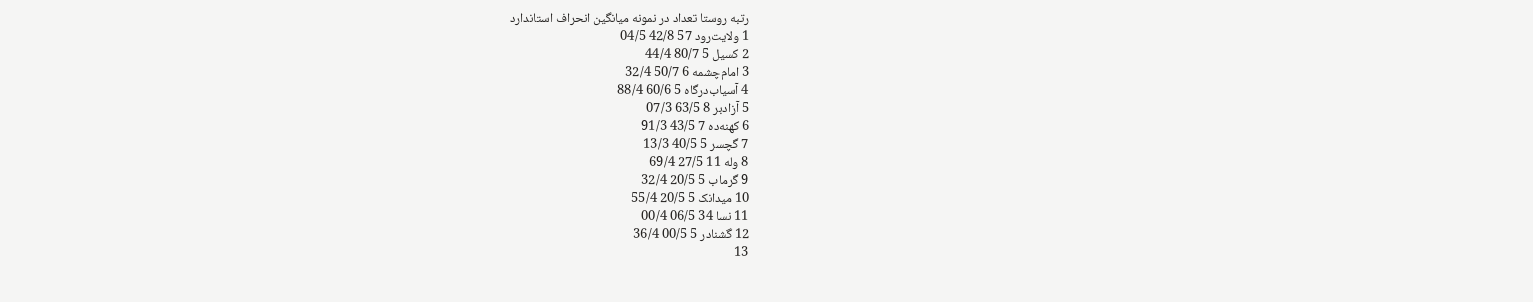رتبه روستا تعداد در نمونه میانگین انحراف استاندارد
1 ولایت‌رود 57 42/8 04/5
2 کسیل 5 80/7 44/4
3 امام‌چشمه 6 50/7 32/4
4 آسیاب‌درگاه 5 60/6 88/4
5 آزادبر 8 63/5 07/3
6 کهنه‌ده 7 43/5 91/3
7 گچسر 5 40/5 13/3
8 وله 11 27/5 69/4
9 گرماب 5 20/5 32/4
10 میدانک 5 20/5 55/4
11 نسا 34 06/5 00/4
12 گشنادر 5 00/5 36/4
13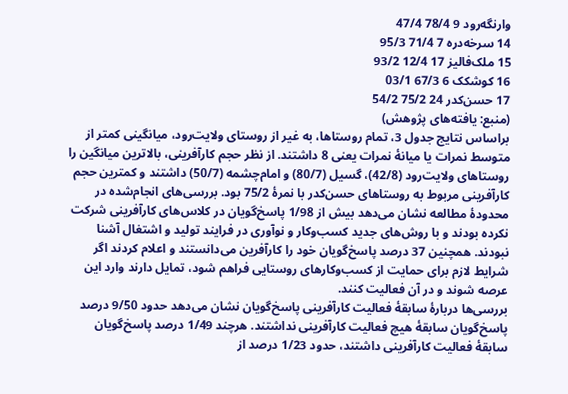وارنگه‌رود 9 78/4 47/4
14 سرخه‌دره 7 71/4 95/3
15 ملک‌فالیز 17 12/4 93/2
16 کوشکک 6 67/3 03/1
17 حسن‌کدر 24 75/2 54/2
(منبع: یافته‌های پژوهش)
براساس نتایج جدول 3، تمام روستاها، به غیر از روستای ولایت‌رود، میانگینی کمتر از متوسط نمرات یا میانۀ نمرات یعنی 8 داشتند. از نظر حجم کارآفرینی، بالاترین میانگین را روستاهای ولایت‌رود (42/8)، گسیل (80/7) و امام‌چشمه (50/7) داشتند و کمترین حجم کارآفرینی مربوط به روستاهای حسن‌کدر با نمرۀ 75/2 بود. بررسی‌های انجام‌شده در محدودۀ مطالعه نشان می‌دهد بیش از 1/98 پاسخ‌گویان در کلاس‌های کارآفرینی شرکت نکرده بودند و با روش‌های جدید کسب‌وکار و نوآوری در فرایند تولید و اشتغال آشنا نبودند. همچنین 37 درصد پاسخ‌گویان خود را کارآفرین می‌دانستند و اعلام کردند اگر شرایط لازم برای حمایت از کسب‌وکارهای روستایی فراهم شود، تمایل دارند وارد این عرصه شوند و در آن فعالیت کنند.
بررسی‌ها دربارۀ سابقۀ فعالیت کارآفرینی پاسخ‌گویان نشان می‌دهد حدود 9/50 درصد پاسخ‌گویان سابقۀ هیچ فعالیت کارآفرینی نداشتند. هرچند 1/49 درصد پاسخ‌گویان سابقۀ فعالیت کارآفرینی داشتند، حدود 1/23 درصد از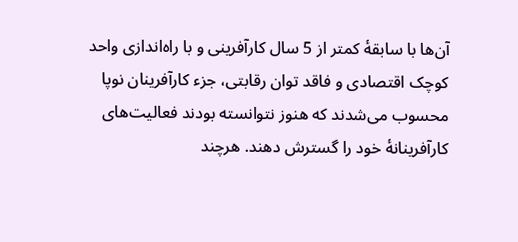آن‌ها با سابقۀ کمتر از 5 سال کارآفرینی و با راه‌اندازی واحد کوچک اقتصادی و فاقد توان رقابتی، جزء کارآفرینان نوپا محسوب می‌شدند که هنوز نتوانسته بودند فعالیت‌های کارآفرینانۀ خود را گسترش دهند. هرچند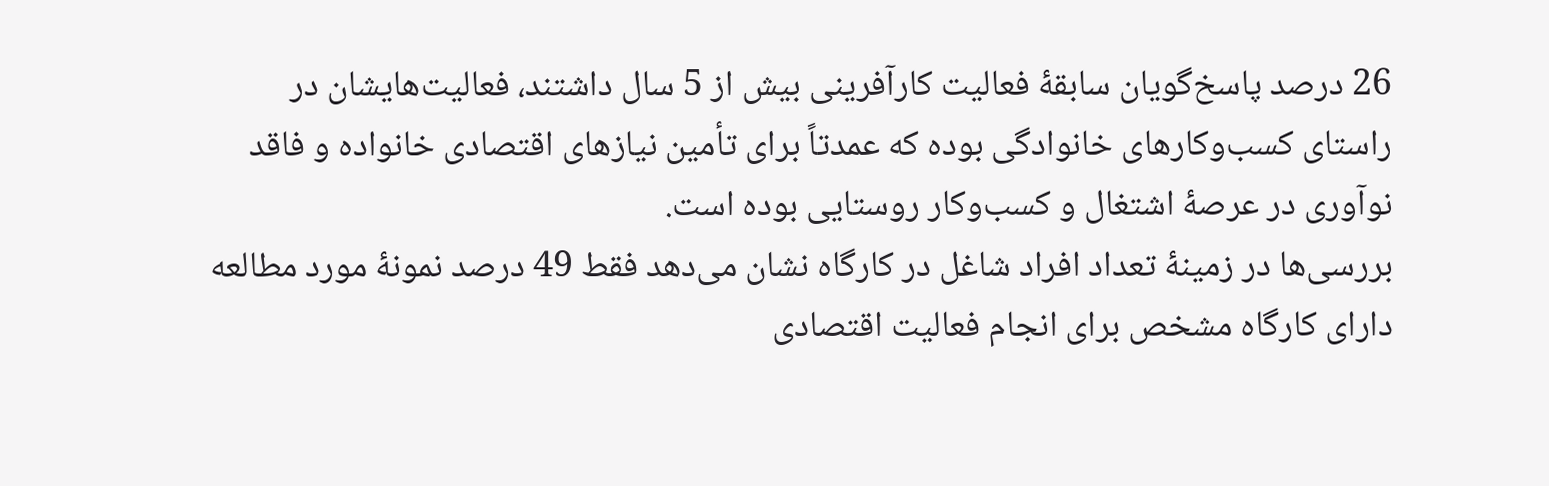26 درصد پاسخ‌گویان سابقۀ فعالیت کارآفرینی بیش از 5 سال داشتند، فعالیت‌هایشان در راستای کسب‌وکارهای خانوادگی بوده که عمدتاً برای تأمین نیازهای اقتصادی خانواده و فاقد نوآوری در عرصۀ اشتغال و کسب‌وکار روستایی بوده است.
بررسی‌ها در زمینۀ تعداد افراد شاغل در کارگاه نشان می‌دهد فقط 49 درصد نمونۀ مورد مطالعه دارای کارگاه مشخص برای انجام فعالیت اقتصادی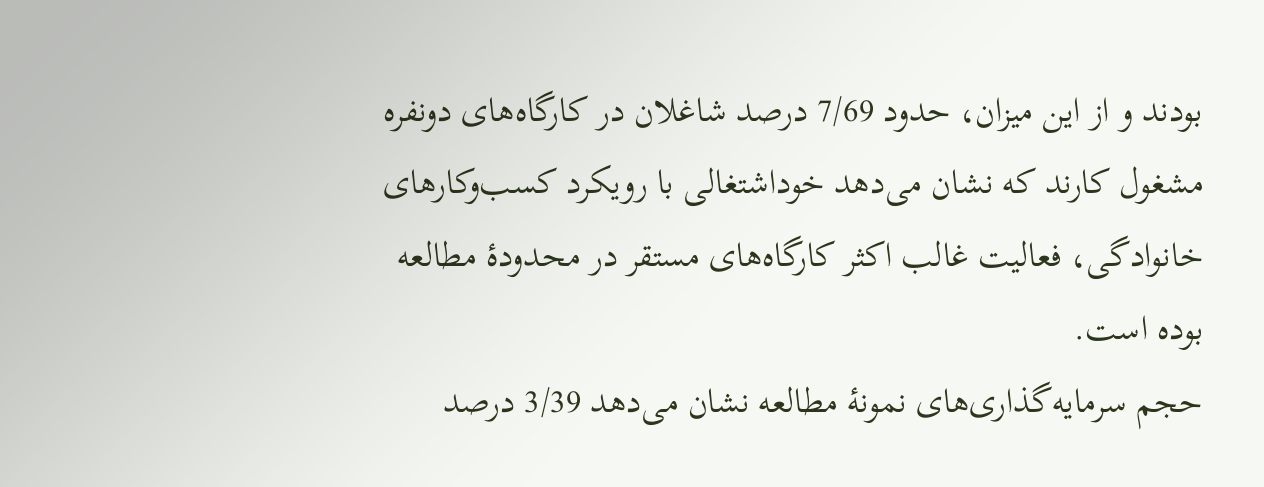بودند و از این میزان، حدود 7/69 درصد شاغلان در کارگاه‌های دونفره مشغول کارند که نشان می‌دهد خوداشتغالی با رویکرد کسب‌وکارهای خانوادگی، فعالیت غالب اکثر کارگاه‌های مستقر در محدودۀ مطالعه بوده است.
حجم سرمایه‌گذاری‌های نمونۀ مطالعه نشان می‌دهد 3/39 درصد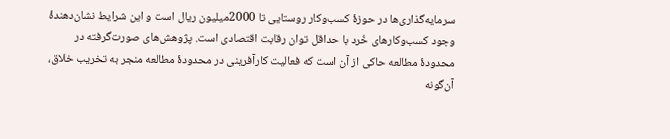سرمایه‌گذاری‌ها در حوزۀ کسب‌وکار روستایی تا 2000میلیون ریال است و این شرایط نشان‌دهندۀ وجود کسب‌وکارهای خُرد با حداقل توان رقابت اقتصادی است. پژوهش‌های صورت‌گرفته در محدودۀ مطالعه حاکی از آن است که فعالیت کارآفرینی در محدودۀ مطالعه منجر به تخریب خلاق، آن‌گونه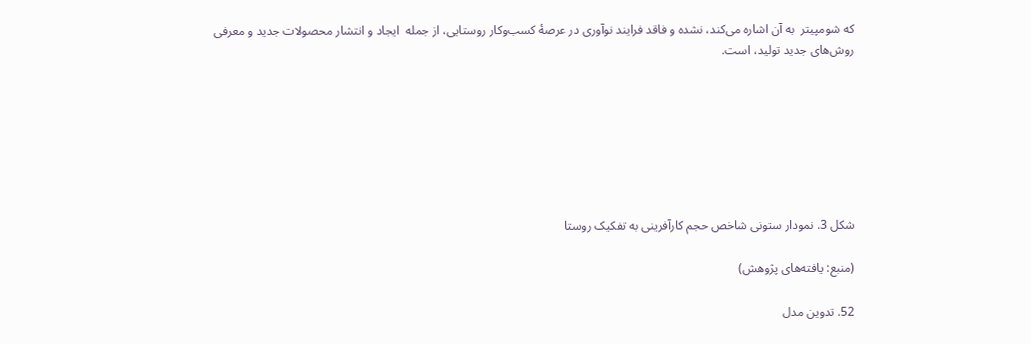که شومپیتر  به آن اشاره می‌کند، نشده و فاقد فرایند نوآوری در عرصۀ کسب‌وکار روستایی، از جمله  ایجاد و انتشار محصولات جدید و معرفی روش‌های جدید تولید، است.







شکل 3. نمودار ستونی شاخص حجم کارآفرینی به تفکیک روستا

(منبع: یافته‌های پژوهش)

52. تدوین مدل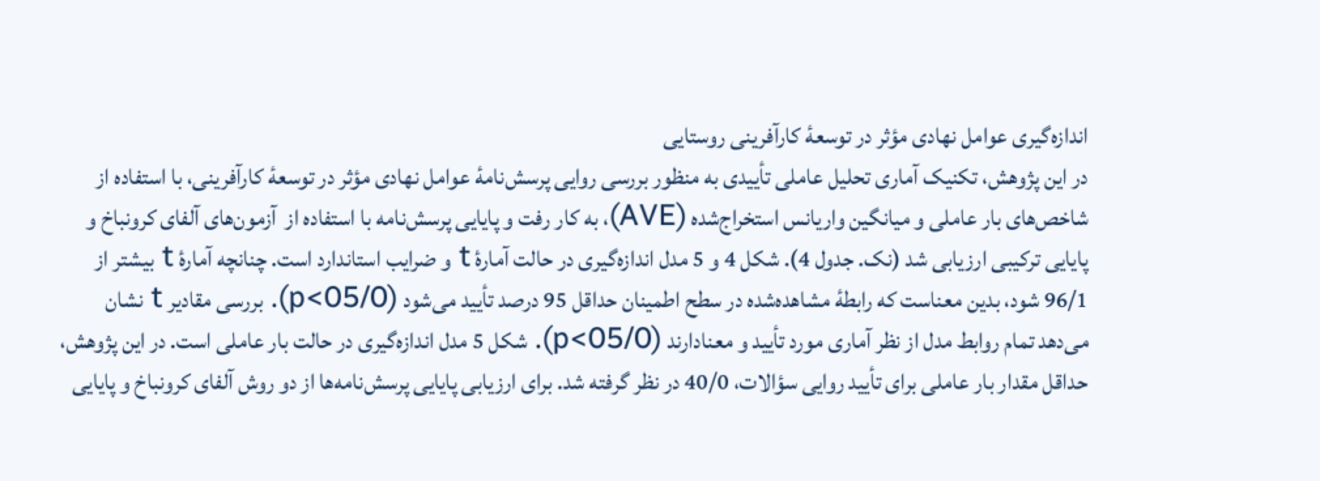اندازه‌گیری عوامل نهادی مؤثر در توسعۀ کارآفرینی روستایی
در این پژوهش، تکنیک آماری تحلیل عاملی تأییدی به منظور بررسی روایی پرسش‌نامۀ عوامل نهادی مؤثر در توسعۀ کارآفرینی، با استفاده از شاخص‌های بار عاملی و میانگین واریانس استخراج‌شده (AVE)، به کار رفت و پایایی پرسش‌نامه با استفاده از  آزمون‌های آلفای کرونباخ و پایایی ترکیبی ارزیابی شد (نک. جدول 4). شکل 4 و 5 مدل اندازه‌گیری در حالت آمارۀ t و ضرایب استاندارد است. چنانچه آمارۀ t بیشتر از 96/1 شود، بدین معناست که رابطۀ مشاهده‌شده در سطح اطمینان حداقل 95 درصد تأیید می‌شود (05/0>p). بررسی مقادیر t نشان می‌دهد تمام روابط مدل از نظر آماری مورد تأیید و معنادارند (05/0>p). شکل 5 مدل اندازه‌گیری در حالت بار عاملی است. در این پژوهش، حداقل مقدار بار عاملی برای تأیید روایی سؤالات، 40/0 در نظر گرفته شد. برای ارزیابی پایایی پرسش‌نامه‌ها از دو روش آلفای کرونباخ و پایایی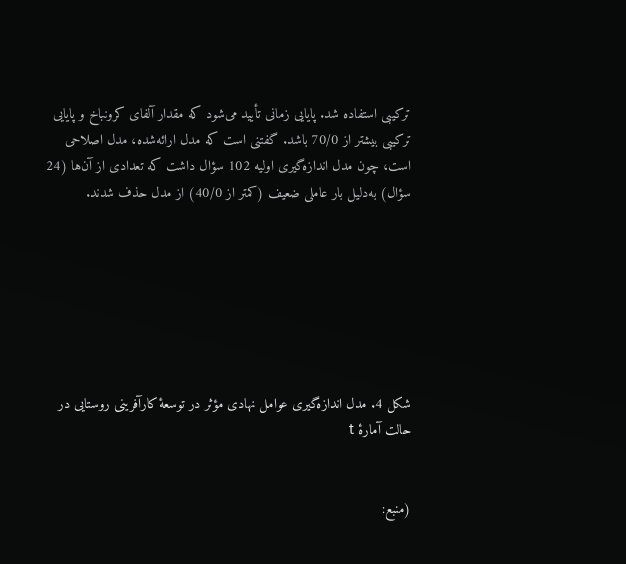ترکیبی استفاده شد. پایایی زمانی تأیید می‌شود که مقدار آلفای کرونباخ و پایایی ترکیبی بیشتر از 70/0 باشد. گفتنی است که مدل ارائه‌شده، مدل اصلاحی است، چون مدل اندازه‌گیری اولیه 102 سؤال داشت که تعدادی از آن‌ها (24 سؤال) به‌دلیل بار عاملی ضعیف (کمتر از 40/0) از مدل حذف شدند.







شکل 4. مدل اندازه‌گیری عوامل نهادی مؤثر در توسعۀ کارآفرینی روستایی در حالت آمارۀ t


(منبع: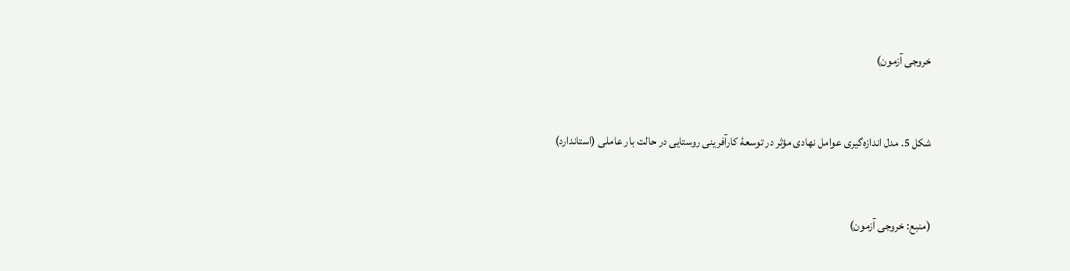خروجی آزمون)


شکل 5. مدل اندازه‌گیری عوامل نهادی مؤثر در توسعۀ کارآفرینی روستایی در حالت بار عاملی (استاندارد)


(منبع: خروجی آزمون)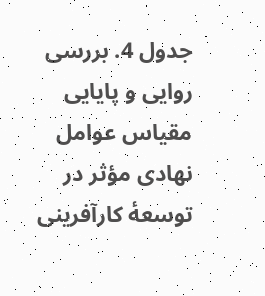جدول 4. بررسی روایی و پایایی مقیاس عوامل نهادی مؤثر در توسعۀ کارآفرینی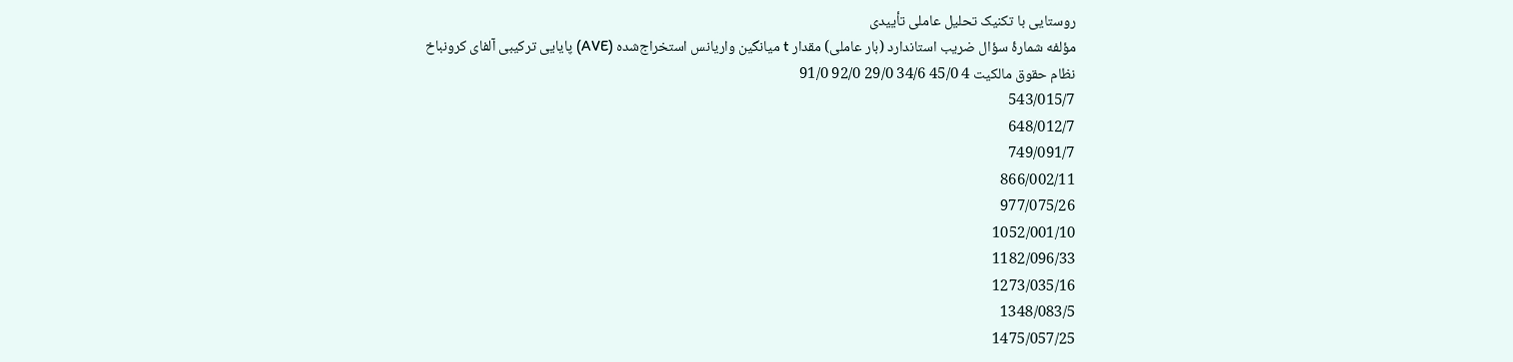روستایی با تکنیک تحلیل عاملی تأییدی
مؤلفه شمارۀ سؤال ضریب استاندارد (بار عاملی) مقدار t میانگین واریانس استخراج‌شده (AVE) پایایی ترکیبی آلفای کرونباخ
نظام حقوق مالکیت 4 45/0 34/6 29/0 92/0 91/0
543/015/7
648/012/7
749/091/7
866/002/11
977/075/26
1052/001/10
1182/096/33
1273/035/16
1348/083/5
1475/057/25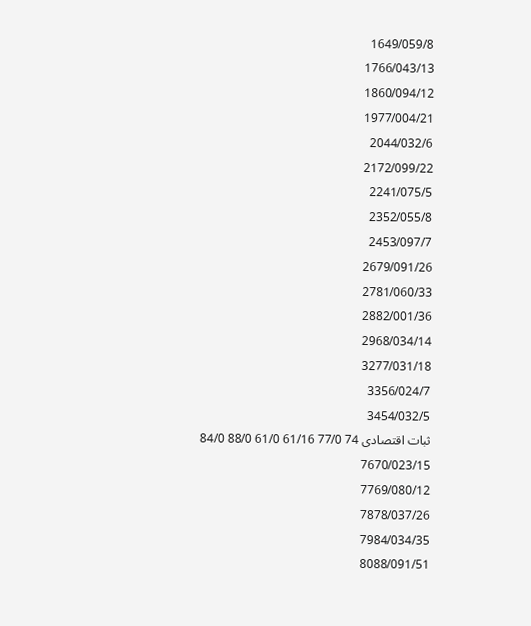1649/059/8
1766/043/13
1860/094/12
1977/004/21
2044/032/6
2172/099/22
2241/075/5
2352/055/8
2453/097/7
2679/091/26
2781/060/33
2882/001/36
2968/034/14
3277/031/18
3356/024/7
3454/032/5
ثبات اقتصادی 74 77/0 61/16 61/0 88/0 84/0
7670/023/15
7769/080/12
7878/037/26
7984/034/35
8088/091/51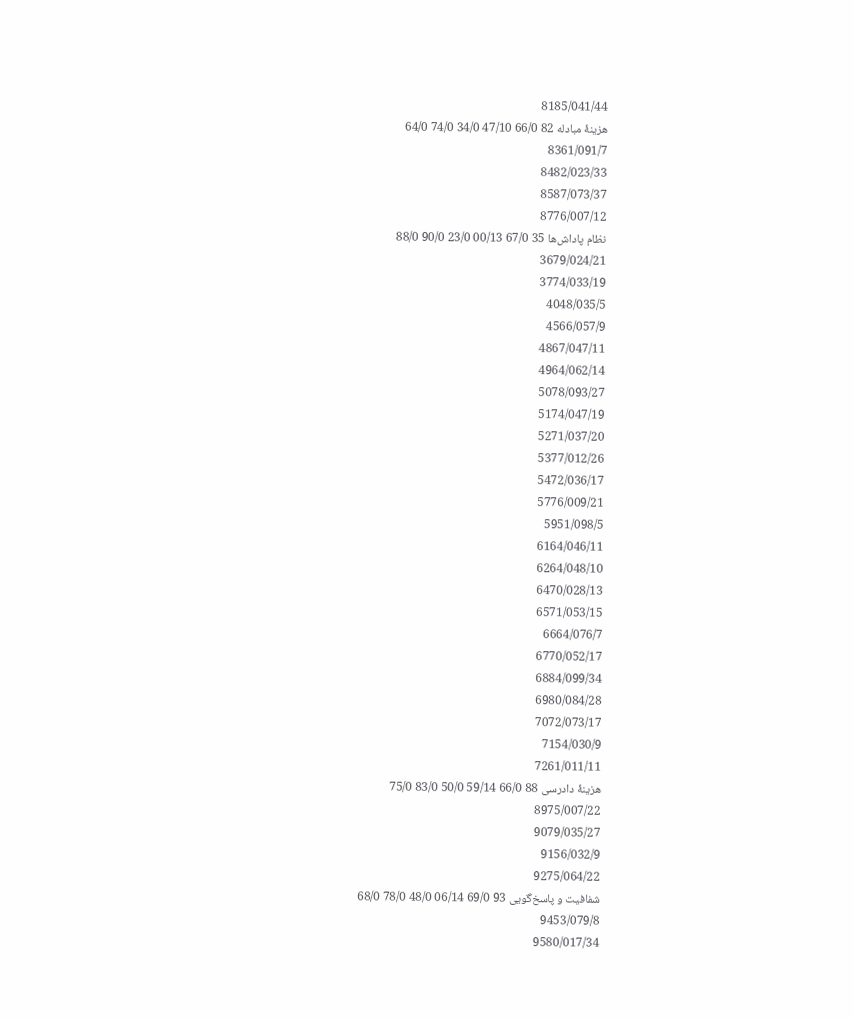8185/041/44
هزینۀ مبادله 82 66/0 47/10 34/0 74/0 64/0
8361/091/7
8482/023/33
8587/073/37
8776/007/12
نظام پاداش‌ها 35 67/0 00/13 23/0 90/0 88/0
3679/024/21
3774/033/19
4048/035/5
4566/057/9
4867/047/11
4964/062/14
5078/093/27
5174/047/19
5271/037/20
5377/012/26
5472/036/17
5776/009/21
5951/098/5
6164/046/11
6264/048/10
6470/028/13
6571/053/15
6664/076/7
6770/052/17
6884/099/34
6980/084/28
7072/073/17
7154/030/9
7261/011/11
هزینۀ دادرسی 88 66/0 59/14 50/0 83/0 75/0
8975/007/22
9079/035/27
9156/032/9
9275/064/22
شفافیت و پاسخ‌گویی 93 69/0 06/14 48/0 78/0 68/0
9453/079/8
9580/017/34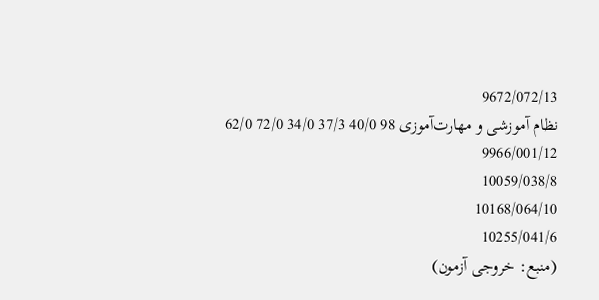9672/072/13
نظام آموزشی و مهارت‌آموزی 98 40/0 37/3 34/0 72/0 62/0
9966/001/12
10059/038/8
10168/064/10
10255/041/6
(منبع: خروجی آزمون)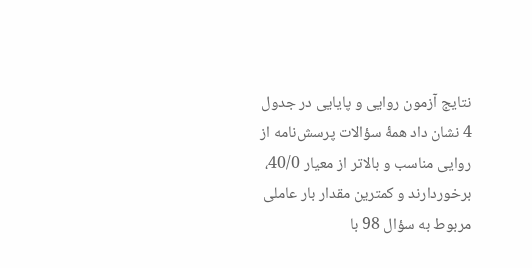نتایج آزمون روایی و پایایی در جدول 4 نشان داد همۀ سؤالات پرسش‌نامه از روایی مناسب و بالاتر از معیار 40/0، برخوردارند و کمترین مقدار بار عاملی مربوط به سؤال 98 با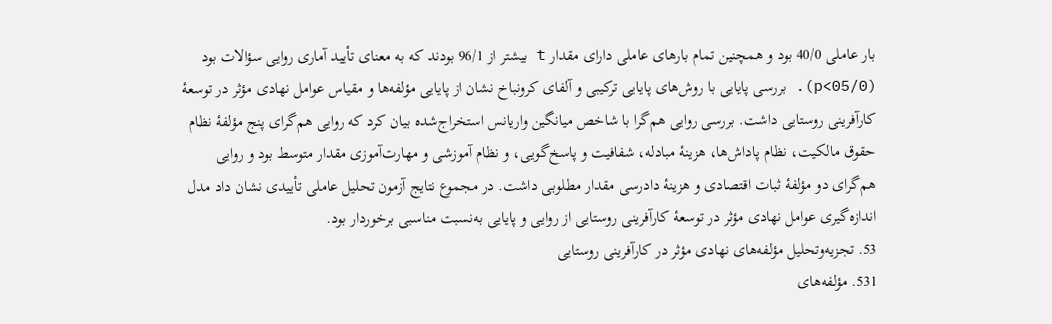بار عاملی 40/0 بود و همچنین تمام بارهای عاملی دارای مقدار t بیشتر از 96/1 بودند که به معنای تأیید آماری روایی سؤالات بود (05/0>p). بررسی پایایی با روش‌های پایایی ترکیبی و آلفای کرونباخ نشان از پایایی مؤلفه‌ها و مقیاس عوامل نهادی مؤثر در توسعۀ کارآفرینی روستایی داشت. بررسی روایی هم‌گرا با شاخص میانگین واریانس استخراج‌شده بیان کرد که روایی هم‌گرای پنج مؤلفۀ نظام حقوق مالکیت، نظام پاداش‌ها، هزینۀ مبادله، شفافیت و پاسخ‌گویی، و نظام آموزشی و مهارت‌آموزی مقدار متوسط بود و روایی هم‌گرای دو مؤلفۀ ثبات اقتصادی و هزینۀ دادرسی مقدار مطلوبی داشت. در مجموع نتایج آزمون تحلیل عاملی تأییدی نشان داد مدل اندازه‌گیری عوامل نهادی مؤثر در توسعۀ کارآفرینی روستایی از روایی و پایایی به‌نسبت مناسبی برخوردار بود.
53. تجزیه‌وتحلیل مؤلفه‌های نهادی مؤثر در کارآفرینی روستایی
531. مؤلفه‌های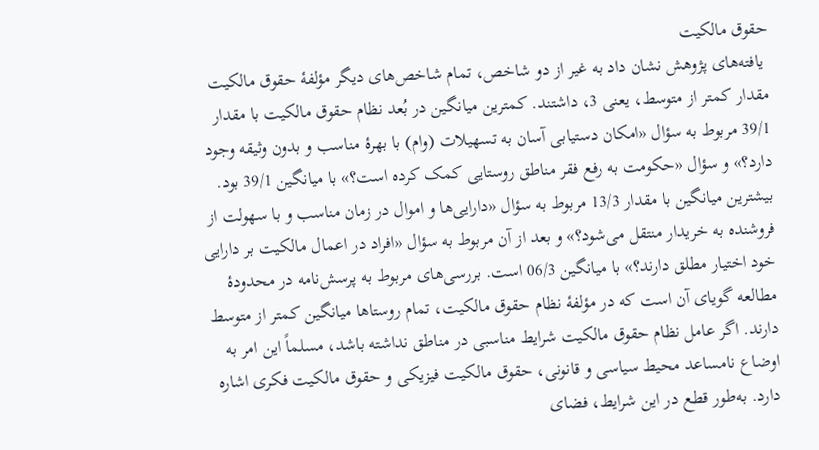حقوق مالکیت
 یافته‌های پژوهش نشان داد به غیر از دو شاخص، تمام شاخص‌های دیگر مؤلفۀ حقوق مالکیت مقدار کمتر از متوسط، یعنی 3، داشتند. کمترین میانگین در بُعد نظام حقوق مالکیت با مقدار 39/1 مربوط به سؤال «امکان دستیابی آسان به تسهیلات (وام) با بهرۀ مناسب و بدون وثیقه وجود دارد؟» و سؤال «حکومت به رفع فقر مناطق روستایی کمک کرده است؟» با میانگین 39/1 بود. بیشترین میانگین با مقدار 13/3 مربوط به سؤال «دارایی‌ها و اموال در زمان مناسب و با سهولت از فروشنده به خریدار منتقل می‌شود؟» و بعد از آن مربوط به سؤال «افراد در اعمال مالکیت بر دارایی خود اختیار مطلق دارند؟» با میانگین 06/3 است. بررسی‌های مربوط به پرسش‌نامه در محدودۀ مطالعه گویای آن است که در مؤلفۀ نظام حقوق مالکیت، تمام روستاها میانگین کمتر از متوسط دارند. اگر عامل نظام حقوق مالکیت شرایط مناسبی در مناطق نداشته باشد، مسلماً این امر به اوضاع نامساعد محیط سیاسی و قانونی، حقوق مالکیت فیزیکی و حقوق مالکیت فکری اشاره دارد. به‌طور قطع در این شرایط، فضای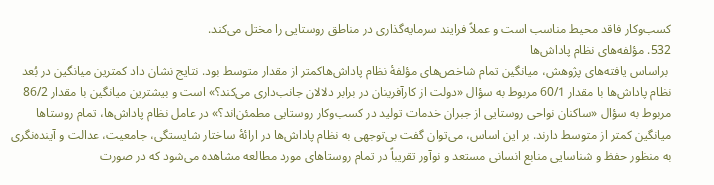کسب‌وکار فاقد محیط مناسب است و عملاً فرایند سرمایه‌گذاری در مناطق روستایی را مختل می‌کند.
532. مؤلفه‌های نظام پاداش‌ها
 براساس یافته‌های پژوهش، میانگین تمام شاخص‌های مؤلفۀ نظام پاداش‌هاکمتر از مقدار متوسط بود. نتایج نشان داد کمترین میانگین در بُعد نظام پاداش‌ها با مقدار 60/1 مربوط به سؤال «دولت از کارآفرینان در برابر دلالان جانب‌داری می‌کند؟» است و بیشترین میانگین با مقدار 86/2 مربوط به سؤال «ساکنان نواحی روستایی از جبران خدمات تولید در کسب‌وکار روستایی مطمئن‌اند؟» در عامل نظام پاداش‌ها، تمام روستاها میانگین کمتر از متوسط دارند. بر این اساس، می‌توان گفت بی‌توجهی به نظام پاداش‌ها در ارائۀ ساختار شایستگی، جامعیت، عدالت و آینده‌نگری به منظور حفظ و شناسایی منابع انسانی مستعد و نوآور تقریباً در تمام روستاهای مورد مطالعه مشاهده می‌شود که در صورت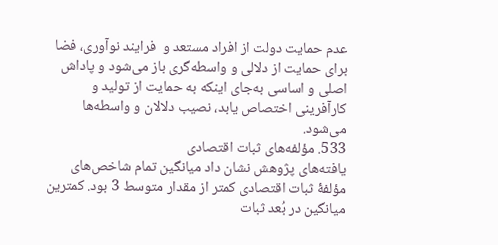عدم حمایت دولت از افراد مستعد و  فرایند نوآوری، فضا برای حمایت از دلالی و واسطه‌گری باز می‌شود و پاداش اصلی و اساسی به‌جای اینکه به حمایت از تولید و کارآفرینی اختصاص یابد، نصیب دلالان و واسطه‌ها می‌شود.
533. مؤلفه‌های ثبات اقتصادی
یافته‌های پژوهش نشان داد میانگین تمام شاخص‌های مؤلفۀ ثبات اقتصادی کمتر از مقدار متوسط 3 بود. کمترین میانگین در بُعد ثبات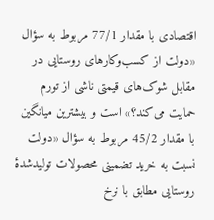اقتصادی با مقدار 77/1 مربوط به سؤال «دولت از کسب‌وکارهای روستایی در مقابل شوک‌های قیمتی ناشی از تورم حمایت می‌کند؟» است و بیشترین میانگین با مقدار 45/2 مربوط به سؤال «دولت نسبت به خرید تضمینی محصولات تولیدشدۀ روستایی مطابق با نرخ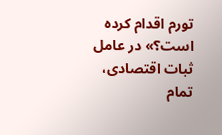تورم اقدام کرده است؟» در عامل ثبات اقتصادی، تمام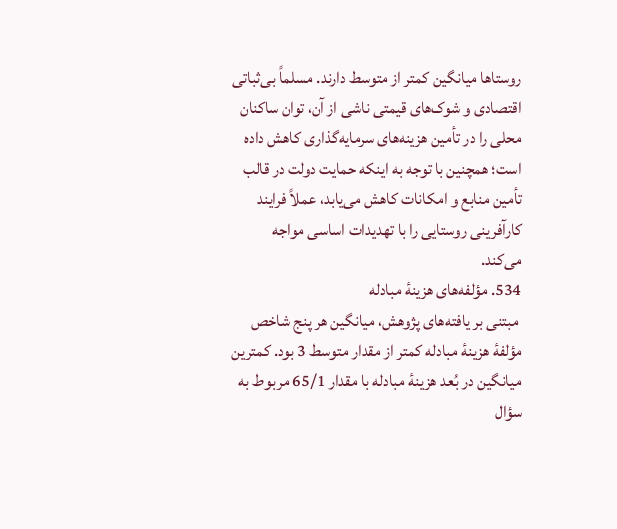روستاها میانگین کمتر از متوسط دارند. مسلماً بی‌ثباتی اقتصادی و شوک‌های قیمتی ناشی از آن، توان ساکنان محلی را در تأمین هزینه‌های سرمایه‌گذاری کاهش داده است؛ همچنین با توجه به اینکه حمایت دولت در قالب تأمین منابع و امکانات کاهش می‌یابد، عملاً فرایند کارآفرینی روستایی را با تهدیدات اساسی مواجه می‌کند.
534. مؤلفه‌های هزینۀ مبادله
 مبتنی بر یافته‌های پژوهش، میانگین هر پنج شاخص مؤلفۀ هزینۀ مبادله کمتر از مقدار متوسط 3 بود. کمترین میانگین در بُعد هزینۀ مبادله با مقدار 65/1 مربوط به سؤال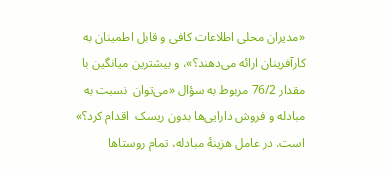«مدیران محلی اطلاعات کافی و قابل اطمینان به کارآفرینان ارائه می‌دهند؟»، و بیشترین میانگین با مقدار 76/2 مربوط به سؤال «می‌توان  نسبت به مبادله و فروش دارایی‌ها بدون ریسک  اقدام کرد؟» است. در عامل هزینۀ مبادله، تمام روستاها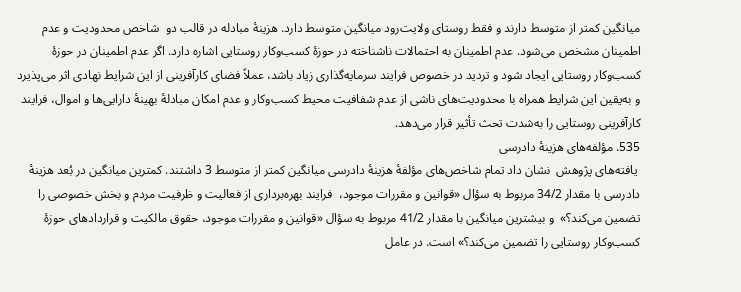میانگین کمتر از متوسط دارند و فقط روستای ولایت‌رود میانگین متوسط دارد. هزینۀ مبادله در قالب دو  شاخص محدودیت و عدم اطمینان مشخص می‌شود. عدم اطمینان به احتمالات ناشناخته در حوزۀ کسب‌وکار روستایی اشاره دارد. اگر عدم اطمینان در حوزۀ کسب‌وکار روستایی ایجاد شود و تردید در خصوص فرایند سرمایه‌گذاری زیاد باشد، عملاً فضای کارآفرینی از این شرایط نهادی اثر می‌پذیرد و به‌یقین این شرایط همراه با محدودیت‌های ناشی از عدم شفافیت محیط کسب‌وکار و عدم امکان مبادلۀ بهینۀ دارایی‌ها و اموال، فرایند کارآفرینی روستایی را به‌شدت تحث تأثیر قرار می‌دهد.
535. مؤلفه‌های هزینۀ دادرسی
 یافته‌های پژوهش  نشان داد تمام شاخص‌های مؤلفۀ هزینۀ دادرسی میانگین کمتر از متوسط 3 داشتند. کمترین میانگین در بُعد هزینۀ دادرسی با مقدار 34/2 مربوط به سؤال «قوانین و مقررات موجود،  فرایند بهره‌برداری از فعالیت و ظرفیت مردم و بخش خصوصی را تضمین می‌کند؟»  و بیشترین میانگین با مقدار 41/2 مربوط به سؤال «قوانین و مقررات موجود، حقوق مالکیت و قراردادهای حوزۀ کسب‌وکار روستایی را تضمین می‌کند؟» است. در عامل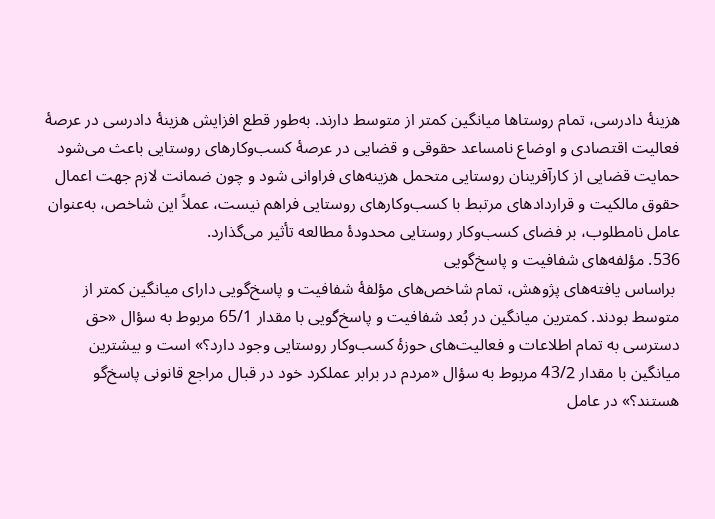هزینۀ دادرسی، تمام روستاها میانگین کمتر از متوسط دارند. به‌طور قطع افزایش هزینۀ دادرسی در عرصۀ فعالیت اقتصادی و اوضاع نامساعد حقوقی و قضایی در عرصۀ کسب‌وکارهای روستایی باعث می‌شود حمایت قضایی از کارآفرینان روستایی متحمل هزینه‌های فراوانی شود و چون ضمانت لازم جهت اعمال حقوق مالکیت و قراردادهای مرتبط با کسب‌وکارهای روستایی فراهم نیست، عملاً این شاخص، به‌عنوان عامل نامطلوب، بر فضای کسب‌و‌کار روستایی محدودۀ مطالعه تأثیر می‌گذارد.
536. مؤلفه‌های شفافیت و پاسخ‌گویی
 براساس یافته‌های پژوهش، تمام شاخص‌های مؤلفۀ شفافیت و پاسخ‌گویی دارای میانگین کمتر از متوسط بودند. کمترین میانگین در بُعد شفافیت و پاسخ‌گویی با مقدار 65/1 مربوط به سؤال «حق دسترسی به تمام اطلاعات و فعالیت‌های حوزۀ کسب‌وکار روستایی وجود دارد؟» است و بیشترین میانگین با مقدار 43/2 مربوط به سؤال «مردم در برابر عملکرد خود در قبال مراجع قانونی پاسخ‌گو هستند؟» در عامل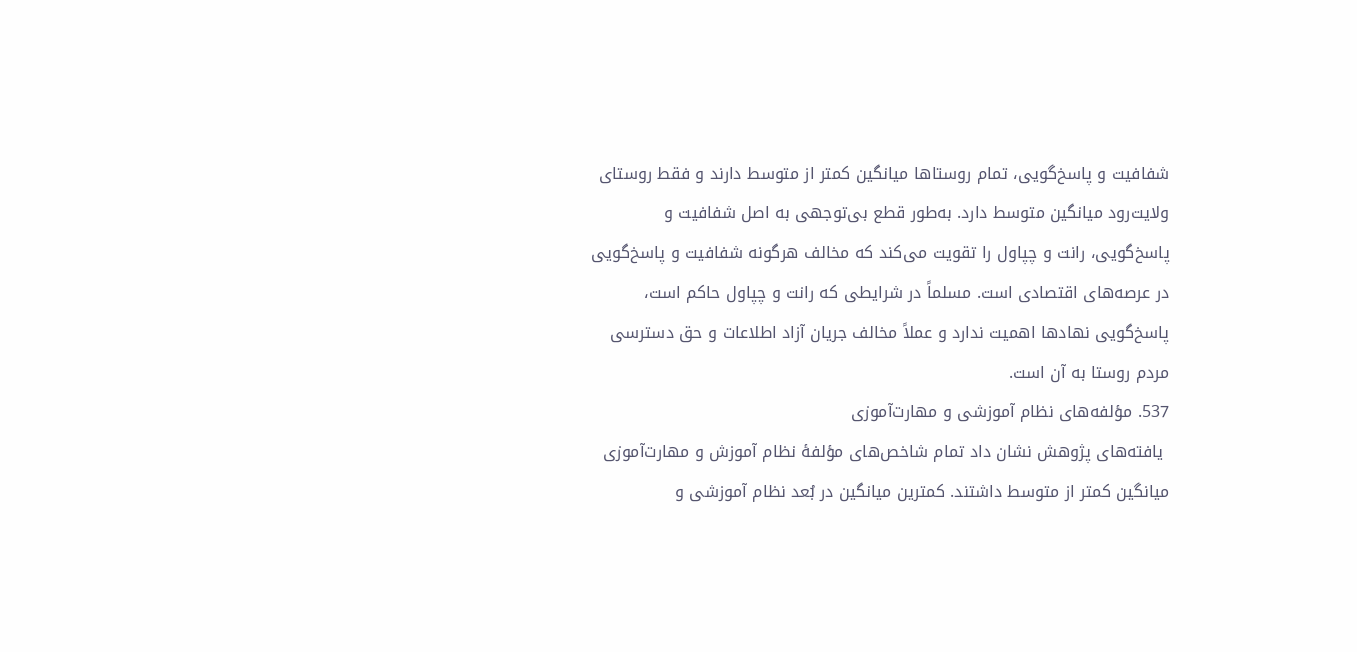شفافیت و پاسخ‌گویی، تمام روستاها میانگین کمتر از متوسط دارند و فقط روستای ولایت‌رود میانگین متوسط دارد. به‌طور قطع بی‌توجهی به اصل شفافیت و پاسخ‌گویی، رانت و چپاول را تقویت می‌کند که مخالف هرگونه شفافیت و پاسخ‌گویی در عرصه‌های اقتصادی است. مسلماً در شرایطی که رانت و چپاول حاکم است، پاسخ‌گویی نهادها اهمیت ندارد و عملاً مخالف جریان آزاد اطلاعات و حق دسترسی مردم روستا به آن است.
537. مؤلفه‌های نظام آموزشی و مهارت‌آموزی
 یافته‌های پژوهش نشان داد تمام شاخص‌های مؤلفۀ نظام آموزش و مهارت‌آموزی میانگین کمتر از متوسط داشتند. کمترین میانگین در بُعد نظام آموزشی و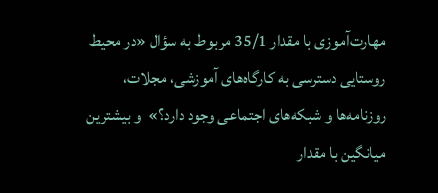مهارت‌آموزی با مقدار 35/1 مربوط به سؤال «در محیط روستایی دسترسی به کارگاه‌های آموزشی، مجلات، روزنامه‌ها و شبکه‌های اجتماعی وجود دارد؟»  و بیشترین میانگین با مقدار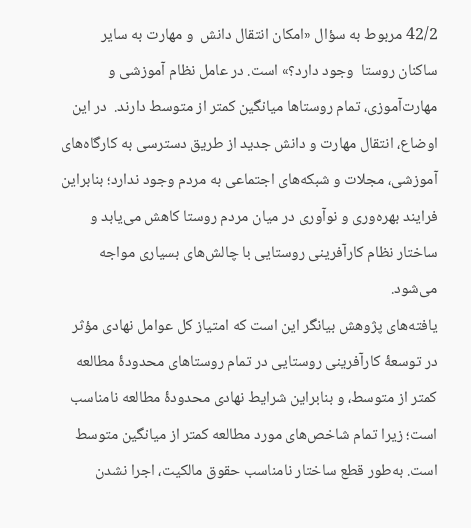42/2 مربوط به سؤال «امکان انتقال دانش  و مهارت به سایر ساکنان روستا  وجود دارد؟» است. در عامل نظام آموزشی و مهارت‌آموزی، تمام روستاها میانگین کمتر از متوسط دارند.  در این اوضاع، انتقال مهارت و دانش جدید از طریق دسترسی به کارگاه‌های آموزشی، مجلات و شبکه‌های اجتماعی به مردم وجود ندارد؛ بنابراین فرایند بهره‌وری و نوآوری در میان مردم روستا کاهش می‌یابد و ساختار نظام کارآفرینی روستایی با چالش‌های بسیاری مواجه می‌شود.
یافته‌های پژوهش بیانگر این است که امتیاز کل عوامل نهادی مؤثر در توسعۀ کارآفرینی روستایی در تمام روستاهای محدودۀ مطالعه کمتر از متوسط، و بنابراین شرایط نهادی محدودۀ مطالعه نامناسب است؛ زیرا تمام شاخص‌های مورد مطالعه کمتر از میانگین متوسط است. به‌طور قطع ساختار نامناسب حقوق مالکیت، اجرا نشدن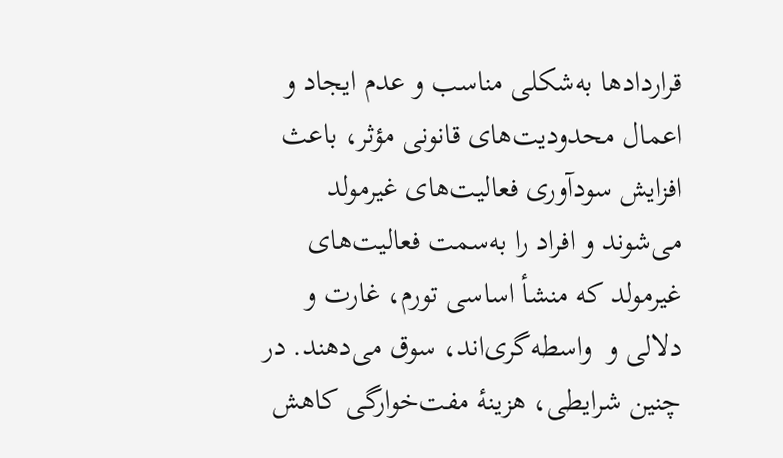قراردادها به‌شکلی مناسب و عدم ایجاد و اعمال محدودیت‌های قانونی مؤثر، باعث افزایش سودآوری فعالیت‌های غیرمولد می‌شوند و افراد را به‌سمت فعالیت‌های غیرمولد که منشأ اساسی تورم، غارت و دلالی و  واسطه‌گری‌اند، سوق می‌دهند. در چنین شرایطی، هزینۀ مفت‌خوارگی کاهش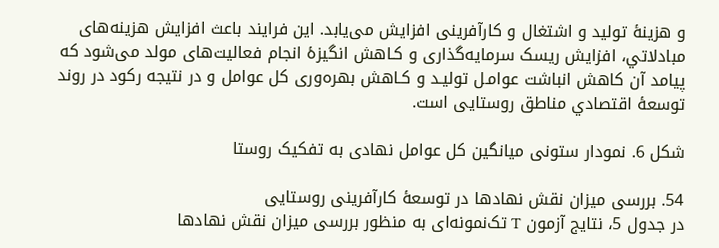و هزینۀ تولید و اشتغال و کارآفرینی افزایش می‌یابد. این فرایند باعث افزايش هزینه‌های مبادلاتي، افزايش ریسک سرمایه‌گذاری و کـاهش انگيزۀ انجام فعالیت‌های مولد می‌شود که پيامد آن کاهش انباشت عوامـل توليـد و کـاهش بهره‌وری کل عوامل و در نتیجه رکود در روند توسعۀ اقتصادي مناطق روستایی است.

شکل 6. نمودار ستونی میانگین کل عوامل نهادی به تفکیک روستا

54. بررسی میزان نقش نهادها در توسعۀ کارآفرینی روستایی
در جدول 5، نتایج آزمون T تک‌نمونه‌ای به منظور بررسی میزان نقش نهادها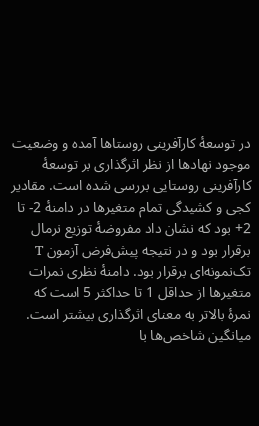در توسعۀ کارآفرینی روستاها آمده و وضعیت موجود نهادها از نظر اثرگذاری بر توسعۀ کارآفرینی روستایی بررسی شده است. مقادیر کجی و کشیدگی تمام متغیرها در دامنۀ 2- تا 2+ بود که نشان داد مفروضۀ توزیع نرمال برقرار بود و در نتیجه پیش‌فرض آزمون T تک‌نمونه‌ای برقرار بود. دامنۀ نظری نمرات متغیرها از حداقل 1 تا حداکثر 5 است که نمرۀ بالاتر به معنای اثرگذاری بیشتر است. میانگین شاخص‌ها با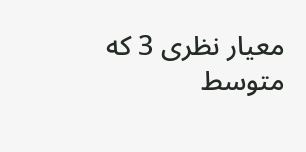معیار نظری 3 که متوسط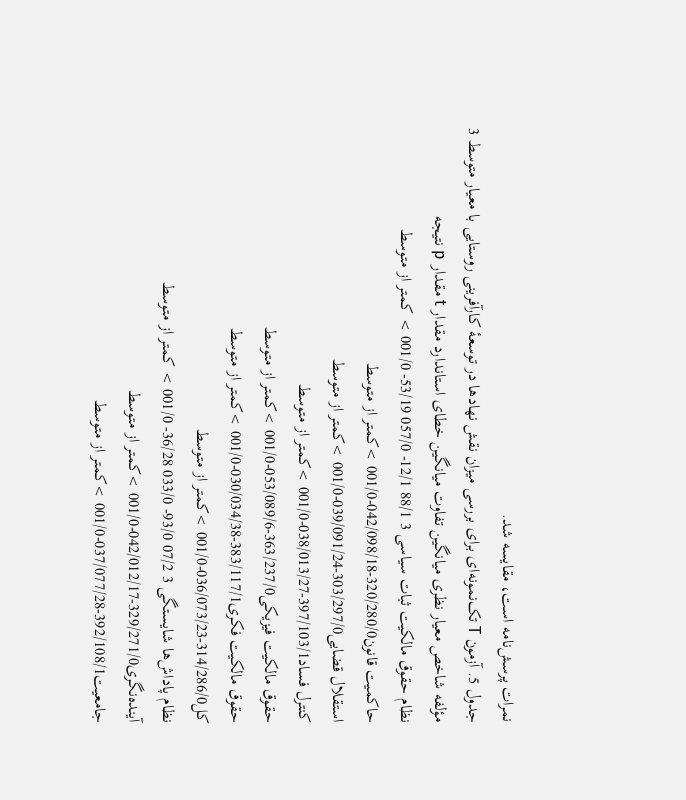نمرات پرسش‌نامه است، مقایسه شد.
جدول 5. آزمون T تک‌نمونه‌ای برای بررسی میزان نقش نهادها در توسعۀ کارآفرینی روستایی با معیار متوسط 3
مؤلفه شاخص معیار نظری میانگین تفاوت میانگین خطای استاندارد مقدار t مقدار p نتیجه
نظام حقوق مالکیت ثبات سیاسی 3 88/1 12/1- 057/0 53/19- 001/0 > کمتر از متوسط
حاکمیت قانون320/280/0-042/098/18-001/0 >کمتر از متوسط
استقلال قضایی303/297/0-039/091/24-001/0 >کمتر از متوسط
کنترل فساد397/103/1-038/013/27-001/0 >کمتر از متوسط
حقوق مالکیت فیزیکی363/237/0-053/089/6-001/0 >کمتر از متوسط
حقوق مالکیت فکری383/117/1-030/034/38-001/0 >کمتر از متوسط
کل314/286/0-036/073/23-001/0 >کمتر از متوسط
نظام پاداش‌ها شایستگی 3 07/2 93/0- 033/0 36/28- 001/0 > کمتر از متوسط
آینده‌نگری329/271/0-042/012/17-001/0 >کمتر از متوسط
جامعیت392/108/1-037/077/28-001/0 >کمتر از متوسط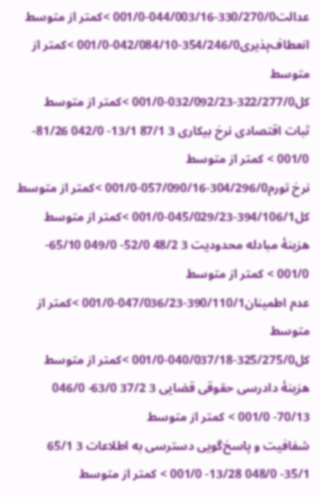عدالت330/270/0-044/003/16-001/0 >کمتر از متوسط
انعطاف‌پذیری354/246/0-042/084/10-001/0 >کمتر از متوسط
کل322/277/0-032/092/23-001/0 >کمتر از متوسط
ثبات اقتصادی نرخ بیکاری 3 87/1 13/1- 042/0 81/26- 001/0 > کمتر از متوسط
نرخ تورم304/296/0-057/090/16-001/0 >کمتر از متوسط
کل394/106/1-045/029/23-001/0 >کمتر از متوسط
هزینۀ مبادله محدودیت 3 48/2 52/0- 049/0 65/10- 001/0 > کمتر از متوسط
عدم اطمینان390/110/1-047/036/23-001/0 >کمتر از متوسط
کل325/275/0-040/037/18-001/0 >کمتر از متوسط
هزینۀ دادرسی حقوقی قضایی 3 37/2 63/0- 046/0 70/13- 001/0 > کمتر از متوسط
شفافیت و پاسخ‌گویی دسترسی به اطلاعات 3 65/1 35/1- 048/0 13/28- 001/0 > کمتر از متوسط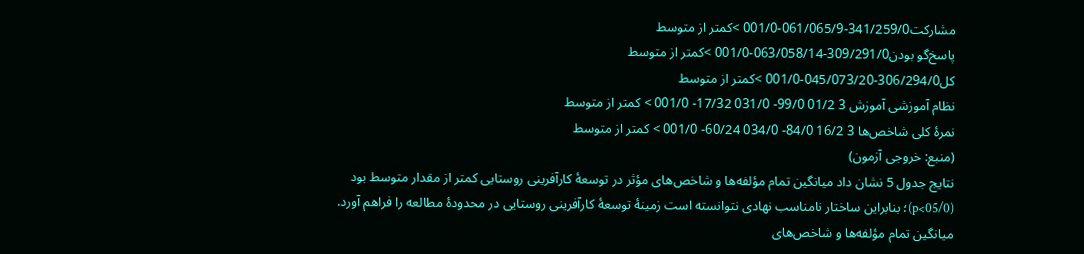مشارکت341/259/0-061/065/9-001/0 >کمتر از متوسط
پاسخ‌گو بودن309/291/0-063/058/14-001/0 >کمتر از متوسط
کل306/294/0-045/073/20-001/0 >کمتر از متوسط
نظام آموزشی آموزش 3 01/2 99/0- 031/0 17/32- 001/0 > کمتر از متوسط
نمرۀ کلی شاخص‌ها 3 16/2 84/0- 034/0 60/24- 001/0 > کمتر از متوسط
(منبع: خروجی آزمون)
نتایج جدول 5 نشان داد میانگین تمام مؤلفه‌ها و شاخص‌های مؤثر در توسعۀ کارآفرینی روستایی کمتر از مقدار متوسط بود (05/0>p)؛ بنابراین ساختار نامناسب نهادی نتوانسته است زمینۀ توسعۀ کارآفرینی روستایی در محدودۀ مطالعه را فراهم آورد. میانگین تمام مؤلفه‌ها و شاخص‌های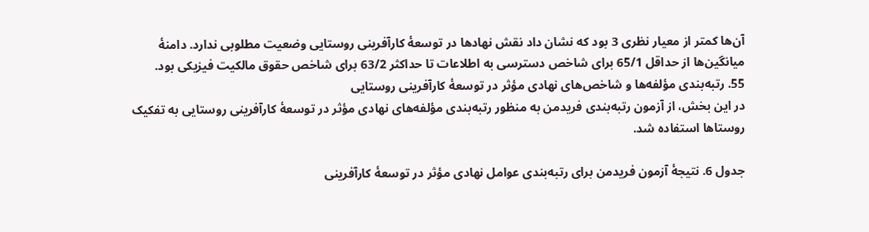آن‌ها کمتر از معیار نظری 3 بود که نشان داد نقش نهادها در توسعۀ کارآفرینی روستایی وضعیت مطلوبی ندارد. دامنۀ میانگین‌ها از حداقل 65/1 برای شاخص دسترسی به اطلاعات تا حداکثر 63/2 برای شاخص حقوق مالکیت فیزیکی بود.
55. رتبه‌بندی مؤلفه‌ها و شاخص‌های نهادی مؤثر در توسعۀ کارآفرینی روستایی
در این بخش، از آزمون رتبه‌بندی فریدمن به منظور رتبه‌بندی مؤلفه‌های نهادی مؤثر در توسعۀ کارآفرینی روستایی به تفکیک روستاها استفاده شد.

جدول 6. نتیجۀ آزمون فریدمن برای رتبه‌بندی عوامل نهادی مؤثر در توسعۀ کارآفرینی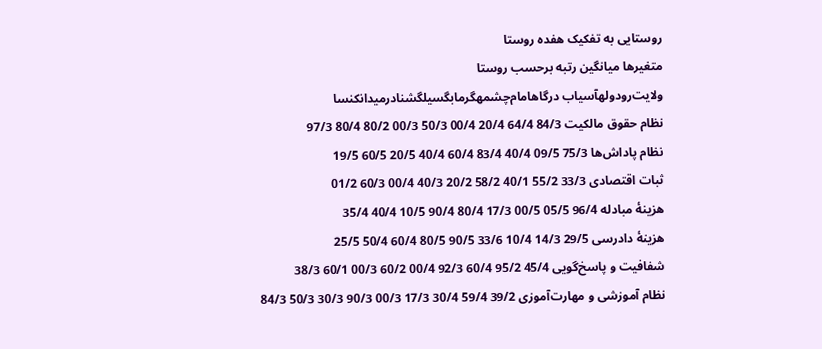روستایی به تفکیک هفده روستا
متغیرها میانگین رتبه برحسب روستا
ولایت‌رودولهآسیاب درگاهامام‌چشمهگرمابگسیلگشنادرمیدانکنسا
نظام حقوق مالکیت 84/3 64/4 20/4 00/4 50/3 00/3 80/2 80/4 97/3
نظام پاداش‌ها 75/3 09/5 40/4 83/4 60/4 40/4 20/5 60/5 19/5
ثبات اقتصادی 33/3 55/2 40/1 58/2 20/2 40/3 00/4 60/3 01/2
هزینۀ مبادله 96/4 05/5 00/5 17/3 80/4 90/4 10/5 40/4 35/4
هزینۀ دادرسی 29/5 14/3 10/4 33/6 90/5 80/5 60/4 50/4 25/5
شفافیت و پاسخ‌گویی 45/4 95/2 60/4 92/3 00/4 60/2 00/3 60/1 38/3
نظام آموزشی و مهارت‌آموزی 39/2 59/4 30/4 17/3 00/3 90/3 30/3 50/3 84/3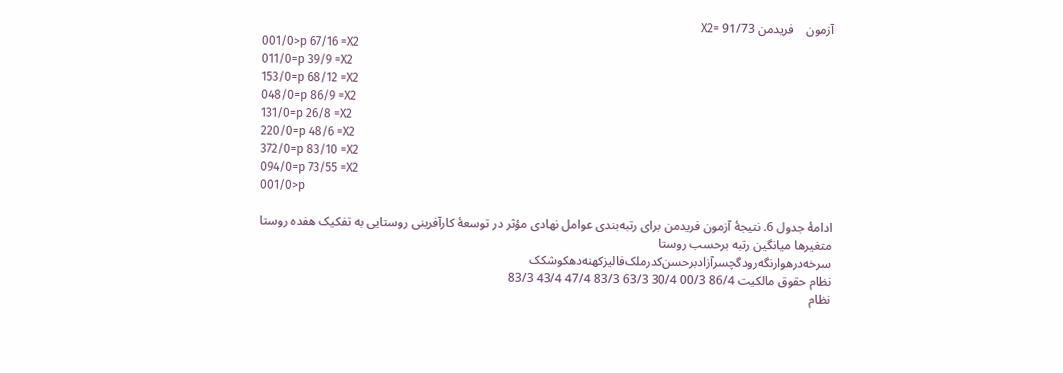آزمون    فریدمن 91/73 =X2
001/0>p 67/16 =X2
011/0=p 39/9 =X2
153/0=p 68/12 =X2
048/0=p 86/9 =X2
131/0=p 26/8 =X2
220/0=p 48/6 =X2
372/0=p 83/10 =X2
094/0=p 73/55 =X2
001/0>p

ادامۀ جدول 6. نتیجۀ آزمون فریدمن برای رتبه‌بندی عوامل نهادی مؤثر در توسعۀ کارآفرینی روستایی به تفکیک هفده روستا
متغیرها میانگین رتبه برحسب روستا
سرخه‌درهوارنگه‌رودگچسرآزادبرحسن‌کدرملک‌فالیزکهنه‌دهکوشکک
نظام حقوق مالکیت 86/4 00/3 30/4 63/3 83/3 47/4 43/4 83/3
نظام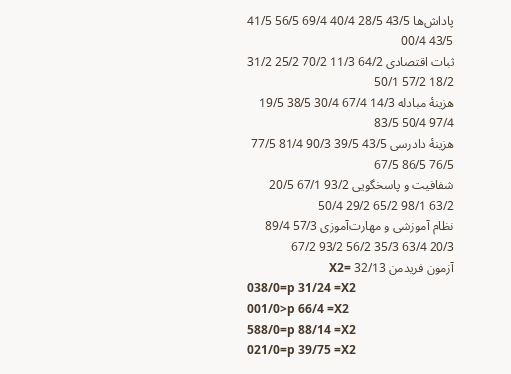پاداش‌ها 43/5 28/5 40/4 69/4 56/5 41/5 43/5 00/4
ثبات اقتصادی 64/2 11/3 70/2 25/2 31/2 18/2 57/2 50/1
هزینۀ مبادله 14/3 67/4 30/4 38/5 19/5 97/4 50/4 83/5
هزینۀ دادرسی 43/5 39/5 90/3 81/4 77/5 76/5 86/5 67/5
شفافیت و پاسخگویی 93/2 67/1 20/5 63/2 98/1 65/2 29/2 50/4
نظام آموزشی و مهارت‌آموزی 57/3 89/4 20/3 63/4 35/3 56/2 93/2 67/2
آزمون فریدمن 32/13 =X2
038/0=p 31/24 =X2
001/0>p 66/4 =X2
588/0=p 88/14 =X2
021/0=p 39/75 =X2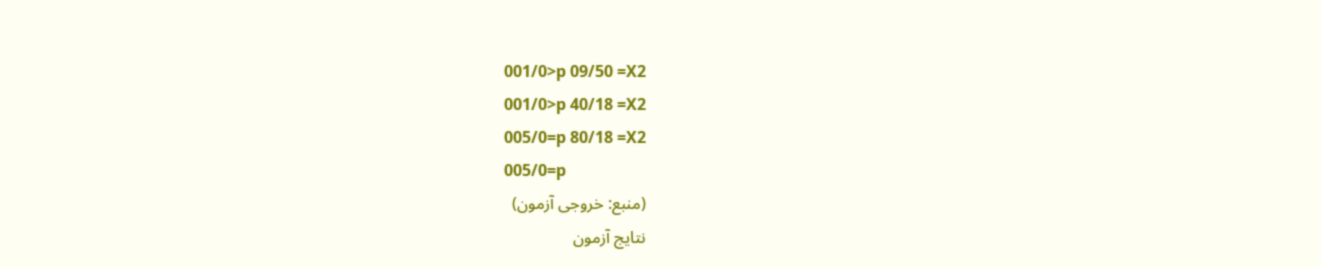001/0>p 09/50 =X2
001/0>p 40/18 =X2
005/0=p 80/18 =X2
005/0=p
(منبع: خروجی آزمون)
نتایج آزمون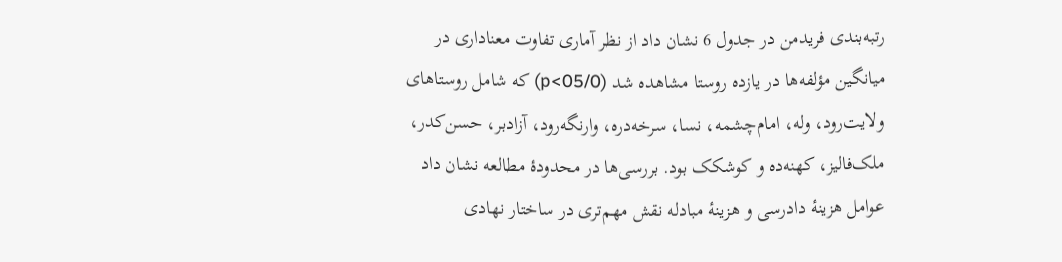رتبه‌بندی فریدمن در جدول 6 نشان داد از نظر آماری تفاوت معناداری در میانگین مؤلفه‌ها در یازده روستا مشاهده شد (05/0>p) که شامل روستاهای ولایت‌رود، وله، امام‌چشمه، نسا، سرخه‌دره، وارنگه‌رود، آزادبر، حسن‌کدر، ملک‌فالیز، کهنه‌ده و کوشکک بود. بررسی‌ها در محدودۀ مطالعه نشان داد عوامل هزینۀ دادرسی و هزینۀ مبادله نقش مهم‌تری در ساختار نهادی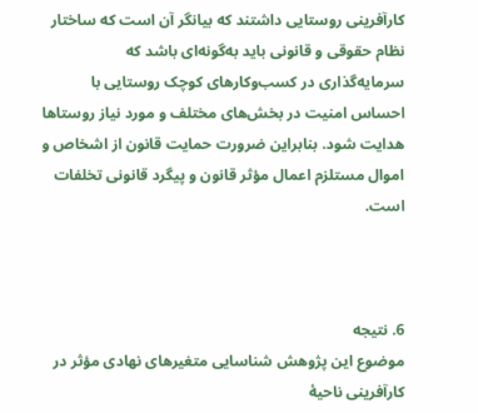کارآفرینی روستایی داشتند که بیانگر آن است که ساختار نظام حقوقی و قانونی باید به‌گونه‌ای باشد که سرمایه‌گذاری در کسب‌وکارهای کوچک روستایی با احساس امنیت در بخش‌های مختلف و مورد نیاز روستاها هدایت شود. بنابراین ضرورت حمایت قانون از اشخاص و اموال مستلزم اعمال مؤثر قانون و پیگرد قانونی تخلفات است.



6. نتیجه‌
موضوع این پژوهش شناسایی متغیرهای نهادی مؤثر در کارآفرینی ناحیۀ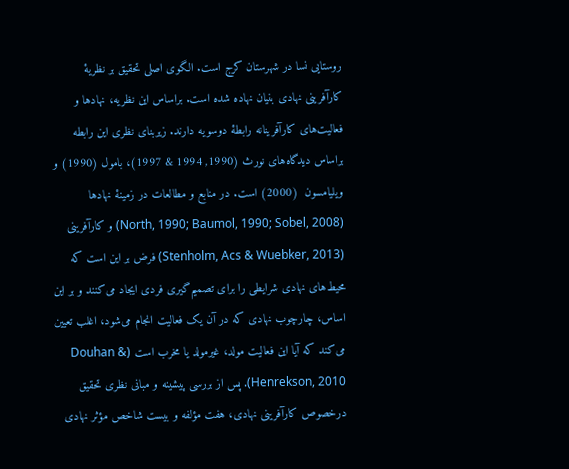روستایی نسا در شهرستان کرج است. الگوی اصلی تحقیق بر نظریۀ کارآفرینی نهادی بنیان نهاده شده است. براساس این نظریه، نهادها و فعالیت‌های کارآفرینانه رابطۀ دوسویه دارند. زیربنای نظری این رابطه براساس دیدگاه‌های نورث (1990, 1994 & 1997)، بامول (1990) و  ویلیامسون  (2000) است. در منابع و مطالعات در زمینۀ نهادها (North, 1990; Baumol, 1990; Sobel, 2008) و کارآفرینی (Stenholm, Acs & Wuebker, 2013) فرض بر این است که محیط‌های نهادی شرایطی را برای تصمیم‌گیری فردی ایجاد می‌کنند و بر این اساس، چارچوب نهادی که در آن یک فعالیت انجام می‌شود، اغلب تعیین می‌کند که آیا این فعالیت مولد، غیرمولد یا مخرب است (Douhan & Henrekson, 2010). پس از بررسی پیشینه و مبانی نظری تحقیق درخصوص کارآفرینی نهادی، هفت مؤلفه و بیست شاخص مؤثر نهادی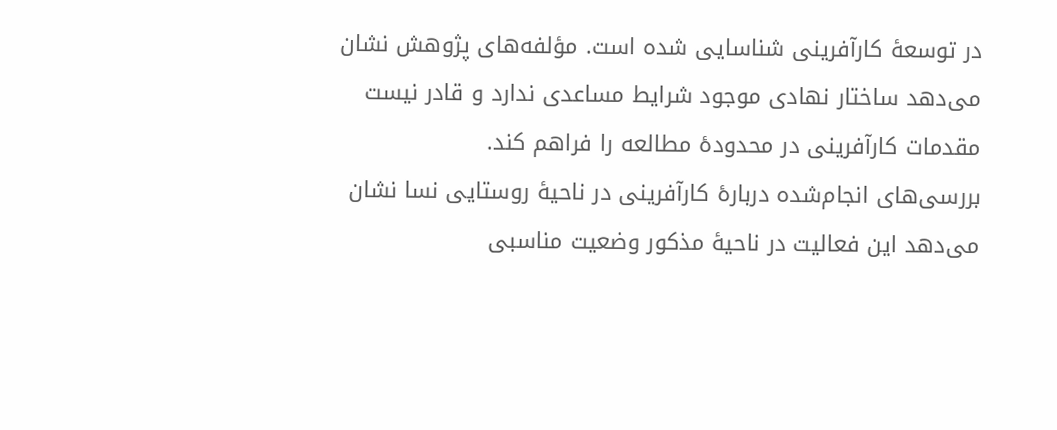در توسعۀ کارآفرینی شناسایی شده است. مؤلفه‌های پژوهش نشان می‌دهد ساختار نهادی موجود شرایط مساعدی ندارد و قادر نیست مقدمات کارآفرینی در محدودۀ مطالعه را فراهم کند.
بررسی‌های انجام‌شده دربارۀ کارآفرینی در ناحیۀ روستایی نسا نشان می‌دهد این فعالیت در ناحیۀ مذکور وضعیت مناسبی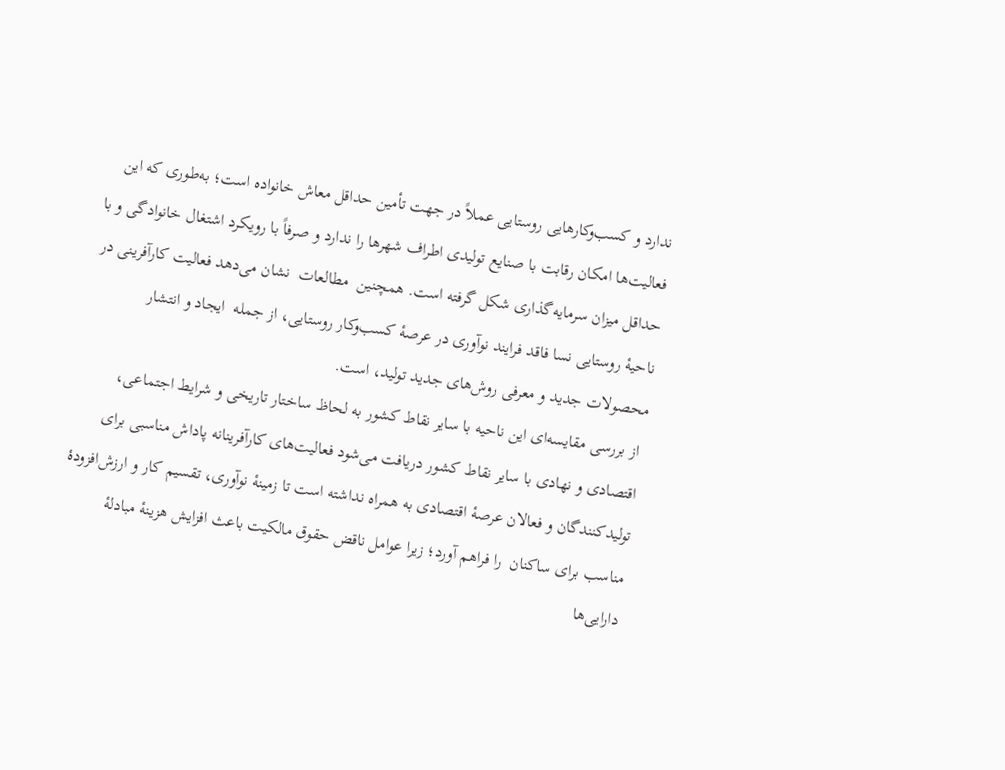ندارد و کسب‌وکارهایی روستایی عملاً در جهت تأمین حداقل معاش خانواده است؛ به‌طوری که این فعالیت‌ها امکان رقابت با صنایع تولیدی اطراف شهرها را ندارد و صرفاً با رویکرد اشتغال خانوادگی و با حداقل میزان سرمایه‌گذاری شکل گرفته است. همچنین  مطالعات  نشان می‌دهد فعالیت کارآفرینی در ناحیۀ روستایی نسا فاقد فرایند نوآوری در عرصۀ کسب‌وکار روستایی، از جمله  ایجاد و انتشار محصولات جدید و معرفی روش‌های جدید تولید، است.
 از بررسی مقایسه‌ای این ناحیه با سایر نقاط کشور به لحاظ ساختار تاریخی و شرایط اجتماعی، اقتصادی و نهادی با سایر نقاط کشور دریافت می‌شود فعالیت‌های کارآفرینانه پاداش مناسبی برای تولیدکنندگان و فعالان عرصۀ اقتصادی به همراه نداشته است تا زمینۀ نوآوری، تقسیم کار و ارزش‌افزودۀ مناسب برای ساکنان  را فراهم آورد؛ زیرا عوامل ناقض حقوق مالکیت باعث افزایش هزینۀ مبادلۀ دارایی‌ها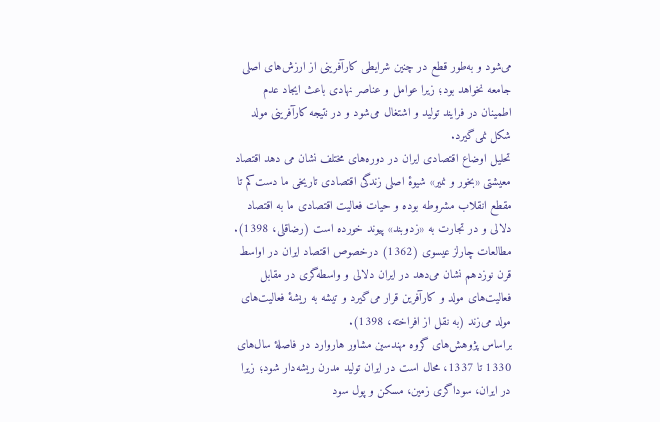می‌شود و به‌طور قطع در چنین شرایطی کارآفرینی از ارزش‌های اصلی جامعه نخواهد بود؛ زیرا عوامل و عناصر نهادی باعث ایجاد عدم اطمینان در فرایند تولید و اشتغال می‌شود و در نتیجه کارآفرینی مولد شکل نمی‌گیرد.
تحلیل اوضاع اقتصادی ایران در دوره‌های مختلف نشان می دهد اقتصاد معیشتی «بخور و نمیر» شیوۀ اصلی زندگی اقتصادی تاریخی ما دست‌کم تا مقطع انقلاب مشروطه بوده و حیات فعالیت اقتصادی ما به اقتصاد دلالی و در تجارت به «زدوبند» پیوند خورده است (رضاقلی، 1398).
مطالعات چارلز عیسوی (1362) درخصوص اقتصاد ایران در اواسط قرن نوزدهم نشان می‌دهد در ایران دلالی و واسطه‌گری در مقابل فعالیت‌های مولد و کارآفرین قرار می‌گیرد و تیشه به ریشۀ فعالیت‌های مولد می‌زند (به نقل از افراخته، 1398).
براساس پژوهش‌های گروه مهندسین مشاور ‌هاروارد در فاصلۀ سال‌های 1330 تا 1337، محال است در ایران تولید مدرن ریشه‌دار شود؛ زیرا در ایران، سوداگری زمین، مسکن و پول سود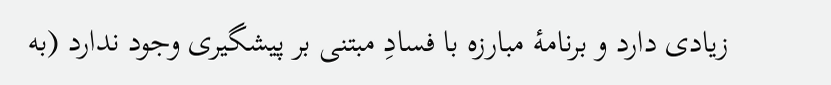زیادی دارد و برنامۀ مبارزه با فسادِ مبتنی بر پیشگیری وجود ندارد (به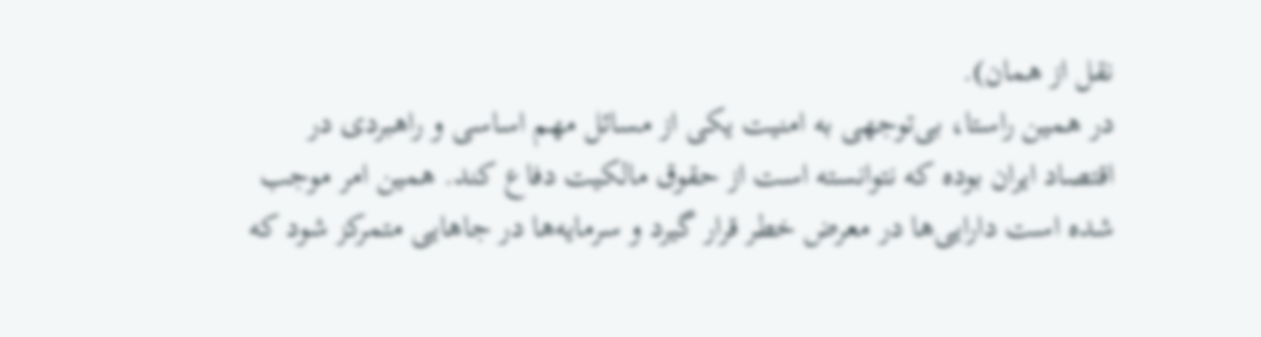نقل از همان).
در همین راستا، بی‌توجهی به امنیت یکی از مسائل مهم اساسی و راهبردی در اقتصاد ایران بوده که نتوانسته است از حقوق مالکیت دفاع کند. همین امر موجب شده است دارایی‌ها در معرض خطر قرار گیرد و سرمایه‌ها در جاهایی متمرکز شود که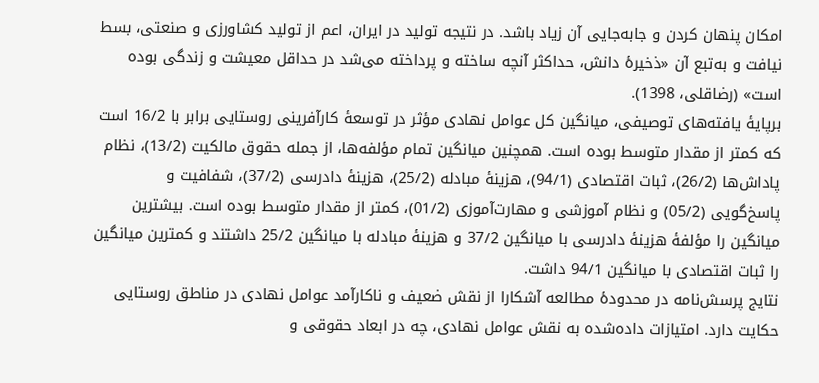امکان پنهان کردن و جابه‌جایی آن زیاد باشد. در نتیجه تولید در ایران، اعم از تولید کشاورزی و صنعتی، بسط نیافت و به‌تبع آن «ذخیرۀ دانش، حداکثر آنچه ساخته و پرداخته می‌شد در حداقل معیشت و زندگی بوده است» (رضاقلی، 1398).
برپایۀ یافته‌های توصیفی، میانگین کل عوامل نهادی مؤثر در توسعۀ کارآفرینی روستایی برابر با 16/2 است که کمتر از مقدار متوسط بوده است. همچنین میانگین تمام مؤلفه‌ها، از جمله حقوق مالکیت (13/2)، نظام پاداش‌ها (26/2)، ثبات اقتصادی (94/1)، هزینۀ مبادله (25/2)، هزینۀ دادرسی (37/2)، شفافیت و پاسخ‌گویی (05/2) و نظام آموزشی و مهارت‌آموزی (01/2)، کمتر از مقدار متوسط بوده است. بیشترین میانگین را مؤلفۀ هزینۀ دادرسی با میانگین 37/2 و هزینۀ مبادله با میانگین 25/2 داشتند و کمترین میانگین را ثبات اقتصادی با میانگین 94/1 داشت.
نتایج پرسش‌نامه در محدودۀ مطالعه آشکارا از نقش ضعیف و ناکارآمد عوامل نهادی در مناطق روستایی حکایت دارد. امتیازات داده‌شده به نقش عوامل نهادی، چه در ابعاد حقوقی و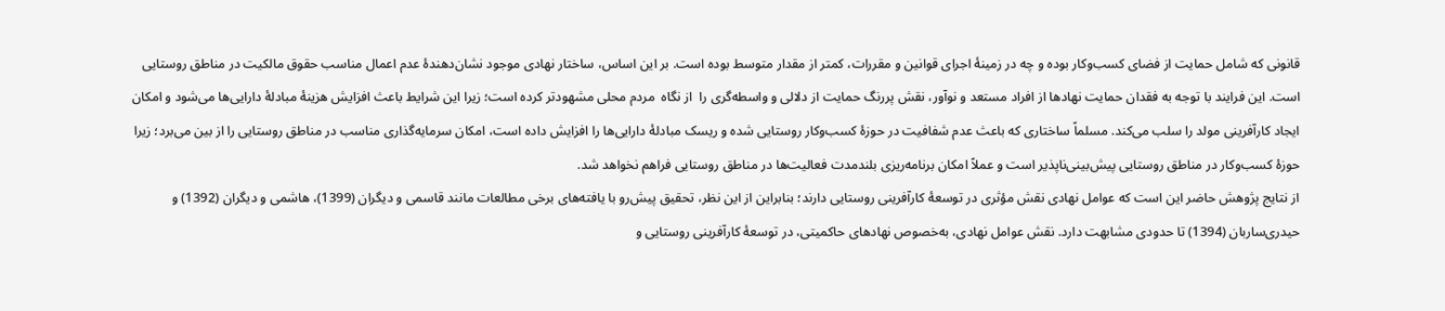قانونی که شامل حمایت از فضای کسب‌وکار بوده و چه در زمینۀ اجرای قوانین و مقررات، کمتر از مقدار متوسط بوده است. بر این اساس، ساختار نهادی موجود نشان‌دهندۀ عدم اعمال مناسب حقوق مالکیت در مناطق روستایی است. این فرایند با توجه به فقدان حمایت نهادها از افراد مستعد و نوآور، نقش پررنگ حمایت از دلالی و واسطه‌گری را  از نگاه  مردم محلی مشهودتر کرده است؛ زیرا این شرایط باعث افزایش هزینۀ مبادلۀ دارایی‌ها می‌شود و امکان ایجاد کارآفرینی مولد را سلب می‌کند. مسلماً ساختاری که باعث عدم شفافیت در حوزۀ کسب‌وکار روستایی شده و ریسک مبادلۀ دارایی‌ها را افزایش داده است، امکان سرمایه‌گذاری مناسب در مناطق روستایی را از بین می‌برد؛ زیرا حوزۀ کسب‌وکار در مناطق روستایی پیش‌بینی‌ناپذیر است و عملاً امکان برنامه‌ریزی بلندمدت فعالیت‌ها در مناطق روستایی فراهم نخواهد شد.
از نتایج پژوهش حاضر این است که عوامل نهادی نقش مؤثری در توسعۀ کارآفرینی روستایی دارند؛ بنابراین از این نظر، تحقیق پیش‌رو با یافته‌های برخی مطالعات مانند قاسمی و دیگران (1399)، هاشمی و دیگران (1392) و حیدری‌ساربان (1394) تا حدودی مشابهت دارد. نقش عوامل نهادی، به‌خصوص نهادهای حاکمیتی، در توسعۀ کارآفرینی روستایی و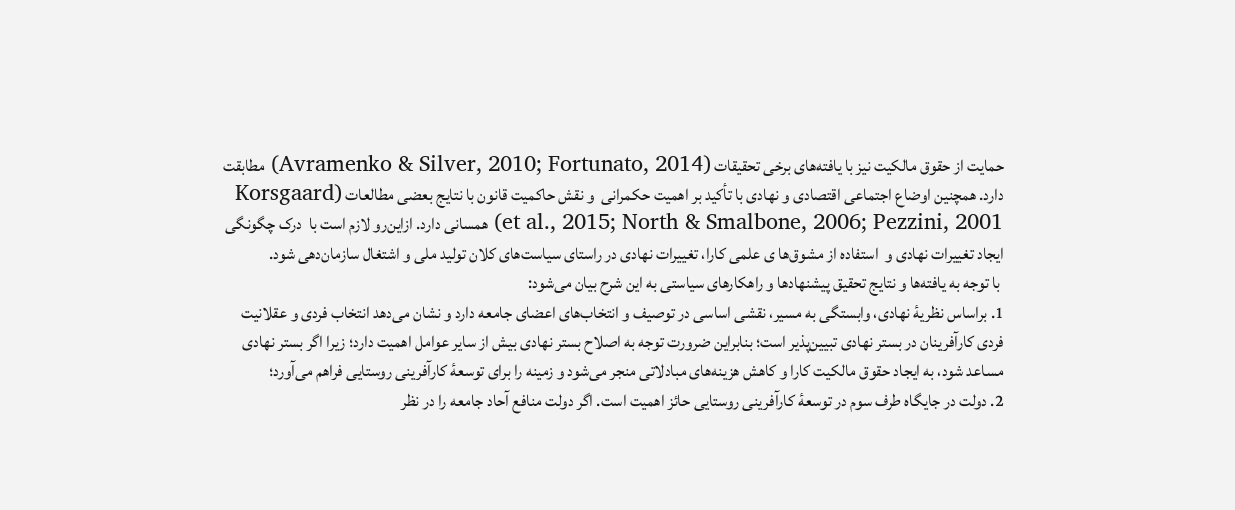حمایت از حقوق مالکیت نیز با یافته‌های برخی تحقیقات (Avramenko & Silver, 2010; Fortunato, 2014) مطابقت دارد. همچنین اوضاع اجتماعی اقتصادی و نهادی با تأکید بر اهمیت حکمرانی  و نقش حاکمیت قانون با نتایج بعضی مطالعات (Korsgaard et al., 2015; North & Smalbone, 2006; Pezzini, 2001) همسانی دارد. ازاین‌رو لازم است با  درک چگونگی ایجاد تغییرات نهادی و  استفاده از مشوق‌ها ی علمی کارا، تغییرات نهادی در راستای سیاست‌های کلان تولید ملی و اشتغال سازما‌ن‌دهی شود.
 با توجه به یافته‌ها و نتایج تحقیق پیشنهادها و راهکارهای سیاستی به این شرح بیان می‌شود:
1. براساس نظریۀ نهادی، وابستگی به مسیر، نقشی اساسی در توصیف و انتخاب‌های اعضای جامعه دارد و نشان می‌دهد انتخاب فردی و عقلانیت فردی کارآفرینان در بستر نهادی تبیین‌پذیر است؛ بنابراین ضرورت توجه به اصلاح بستر نهادی بیش از سایر عوامل اهمیت دارد؛ زیرا اگر بستر نهادی مساعد شود، به ایجاد حقوق مالکیت کارا و کاهش هزینه‌های مبادلاتی منجر می‌شود و زمینه را برای توسعۀ کارآفرینی روستایی فراهم می‌آورد؛
2. دولت در جایگاه طرف سوم در توسعۀ کارآفرینی روستایی حائز اهمیت است. اگر دولت منافع آحاد جامعه را در نظر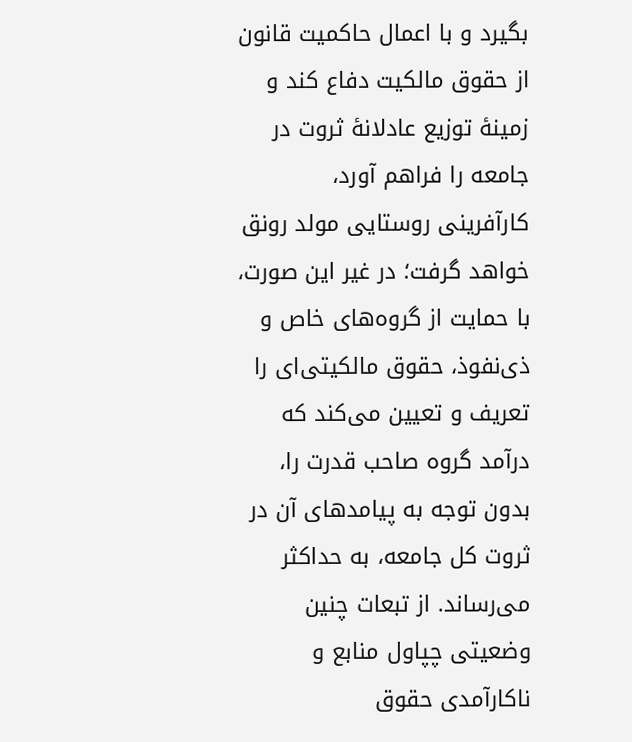بگیرد و با اعمال حاکمیت قانون از حقوق مالکیت دفاع کند و زمینۀ توزیع عادلانۀ ثروت در جامعه را فراهم آورد، کارآفرینی روستایی مولد رونق خواهد گرفت؛ در غیر این صورت، با حمایت از گروه‌های خاص و ذی‌نفوذ، حقوق مالکیتی‌ای را تعریف و تعیین می‌کند که درآمد گروه صاحب قدرت را، بدون توجه به پیامدهای آن در ثروت کل جامعه، به حداکثر می‌رساند. از تبعات چنین وضعیتی چپاول منابع و ناکارآمدی حقوق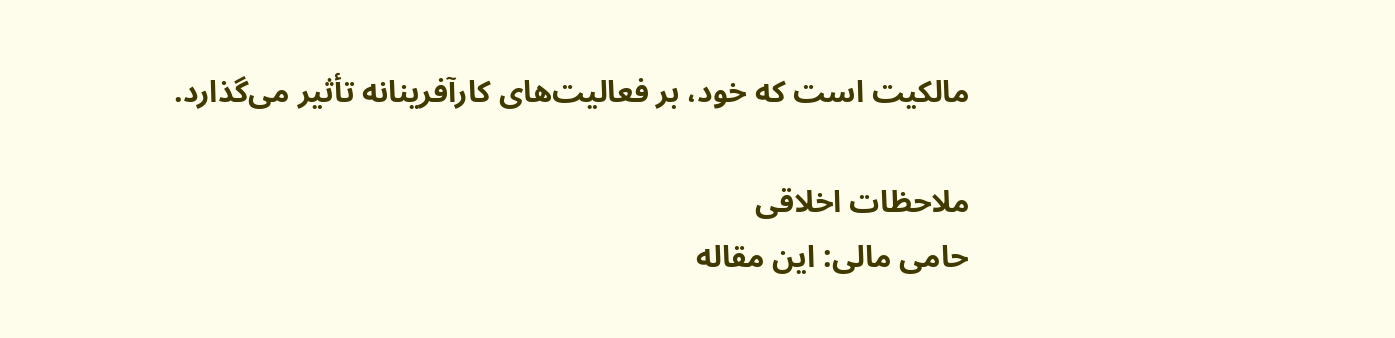مالکیت است که خود، بر فعالیت‌های کارآفرینانه تأثیر می‌گذارد.

ملاحظات اخلاقی
حامی مالی: این مقاله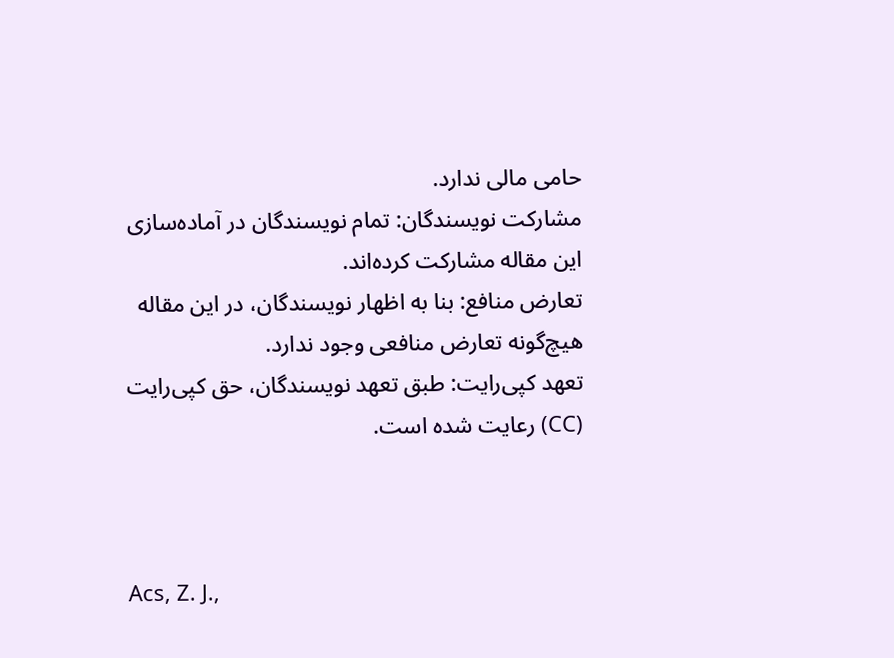حامی مالی ندارد.
مشارکت نویسندگان: تمام نویسندگان در آماده‌سازی این مقاله مشارکت کرده‌اند.
تعارض منافع: بنا به اظهار نویسندگان، در این مقاله هیچ‌گونه تعارض منافعی وجود ندارد.
تعهد کپی‌رایت: طبق تعهد نویسندگان، حق کپی‌رایت (CC) رعایت شده است.



Acs, Z. J.,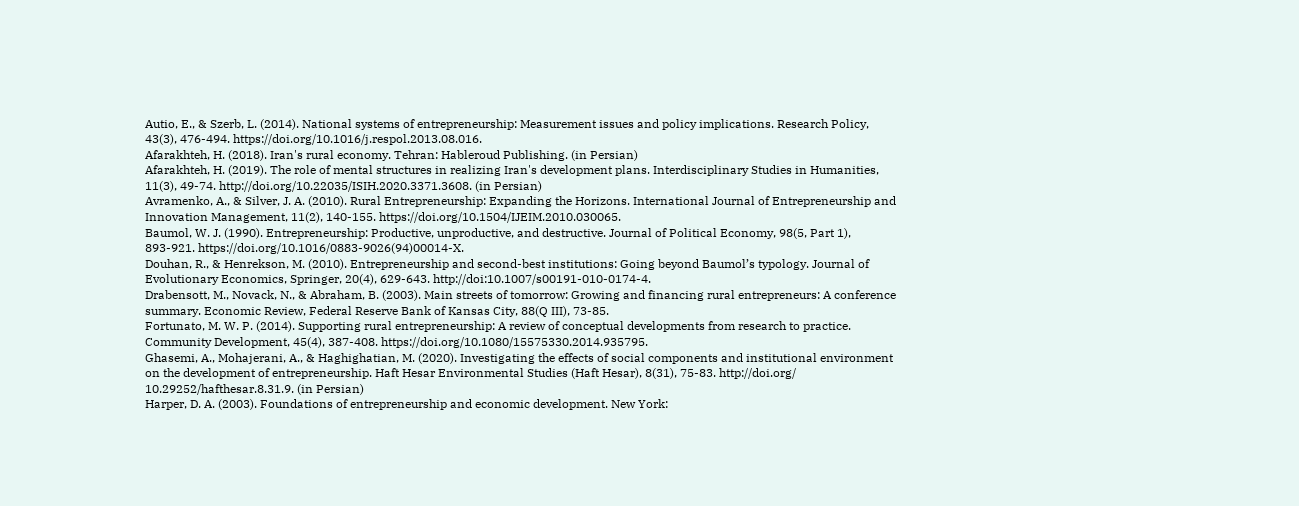Autio, E., & Szerb, L. (2014). National systems of entrepreneurship: Measurement issues and policy implications. Research Policy, 43(3), 476-494. https://doi.org/10.1016/j.respol.2013.08.016.
Afarakhteh, H. (2018). Iran's rural economy. Tehran: Hableroud Publishing. (in Persian)
Afarakhteh, H. (2019). The role of mental structures in realizing Iran's development plans. Interdisciplinary Studies in Humanities, 11(3), 49-74. http://doi.org/10.22035/ISIH.2020.3371.3608. (in Persian)
Avramenko, A., & Silver, J. A. (2010). Rural Entrepreneurship: Expanding the Horizons. International Journal of Entrepreneurship and Innovation Management, 11(2), 140-155. https://doi.org/10.1504/IJEIM.2010.030065.
Baumol, W. J. (1990). Entrepreneurship: Productive, unproductive, and destructive. Journal of Political Economy, 98(5, Part 1), 893-921. https://doi.org/10.1016/0883-9026(94)00014-X.
Douhan, R., & Henrekson, M. (2010). Entrepreneurship and second-best institutions: Going beyond Baumol’s typology. Journal of Evolutionary Economics, Springer, 20(4), 629-643. http://doi:10.1007/s00191-010-0174-4.
Drabensott, M., Novack, N., & Abraham, B. (2003). Main streets of tomorrow: Growing and financing rural entrepreneurs: A conference summary. Economic Review, Federal Reserve Bank of Kansas City, 88(Q III), 73-85.
Fortunato, M. W. P. (2014). Supporting rural entrepreneurship: A review of conceptual developments from research to practice. Community Development, 45(4), 387-408. https://doi.org/10.1080/15575330.2014.935795.
Ghasemi, A., Mohajerani, A., & Haghighatian, M. (2020). Investigating the effects of social components and institutional environment on the development of entrepreneurship. Haft Hesar Environmental Studies (Haft Hesar), 8(31), 75-83. http://doi.org/ 10.29252/hafthesar.8.31.9. (in Persian)
Harper, D. A. (2003). Foundations of entrepreneurship and economic development. New York: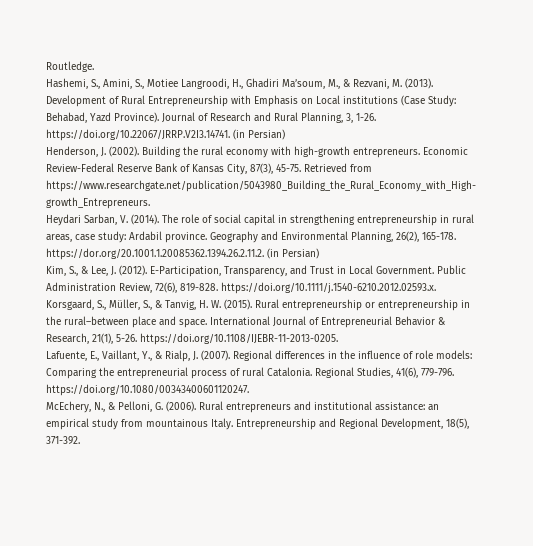Routledge.
Hashemi, S., Amini, S., Motiee Langroodi, H., Ghadiri Ma’soum, M., & Rezvani, M. (2013). Development of Rural Entrepreneurship with Emphasis on Local institutions (Case Study: Behabad, Yazd Province). Journal of Research and Rural Planning, 3, 1-26.  https://doi.org/10.22067/JRRP.V2I3.14741. (in Persian)
Henderson, J. (2002). Building the rural economy with high-growth entrepreneurs. Economic Review-Federal Reserve Bank of Kansas City, 87(3), 45-75. Retrieved from https://www.researchgate.net/publication/5043980_Building_the_Rural_Economy_with_High-growth_Entrepreneurs.
Heydari Sarban, V. (2014). The role of social capital in strengthening entrepreneurship in rural areas, case study: Ardabil province. Geography and Environmental Planning, 26(2), 165-178. https://dor.org/20.1001.1.20085362.1394.26.2.11.2. (in Persian)
Kim, S., & Lee, J. (2012). E-Participation, Transparency, and Trust in Local Government. Public Administration Review, 72(6), 819-828. https://doi.org/10.1111/j.1540-6210.2012.02593.x.
Korsgaard, S., Müller, S., & Tanvig, H. W. (2015). Rural entrepreneurship or entrepreneurship in the rural–between place and space. International Journal of Entrepreneurial Behavior & Research, 21(1), 5-26. https://doi.org/10.1108/IJEBR-11-2013-0205.
Lafuente, E., Vaillant, Y., & Rialp, J. (2007). Regional differences in the influence of role models: Comparing the entrepreneurial process of rural Catalonia. Regional Studies, 41(6), 779-796. https://doi.org/10.1080/00343400601120247.
McEchery, N., & Pelloni, G. (2006). Rural entrepreneurs and institutional assistance: an empirical study from mountainous Italy. Entrepreneurship and Regional Development, 18(5), 371-392.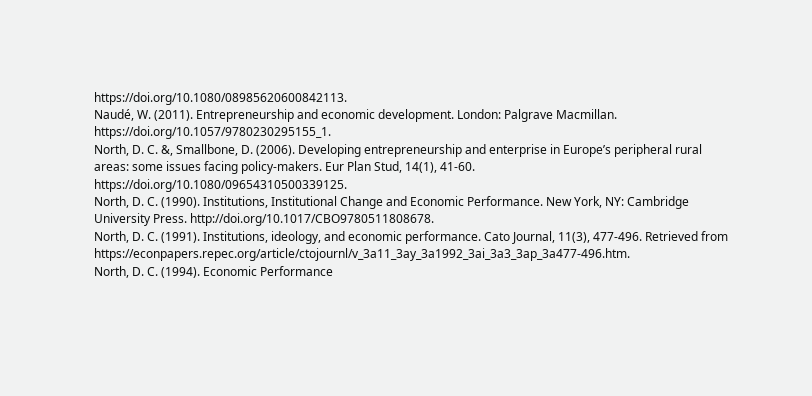https://doi.org/10.1080/08985620600842113.
Naudé, W. (2011). Entrepreneurship and economic development. London: Palgrave Macmillan. https://doi.org/10.1057/9780230295155_1.
North, D. C. &, Smallbone, D. (2006). Developing entrepreneurship and enterprise in Europe’s peripheral rural areas: some issues facing policy-makers. Eur Plan Stud, 14(1), 41-60. https://doi.org/10.1080/09654310500339125.
North, D. C. (1990). Institutions, Institutional Change and Economic Performance. New York, NY: Cambridge University Press. http://doi.org/10.1017/CBO9780511808678.
North, D. C. (1991). Institutions, ideology, and economic performance. Cato Journal, 11(3), 477-496. Retrieved from https://econpapers.repec.org/article/ctojournl/v_3a11_3ay_3a1992_3ai_3a3_3ap_3a477-496.htm.
North, D. C. (1994). Economic Performance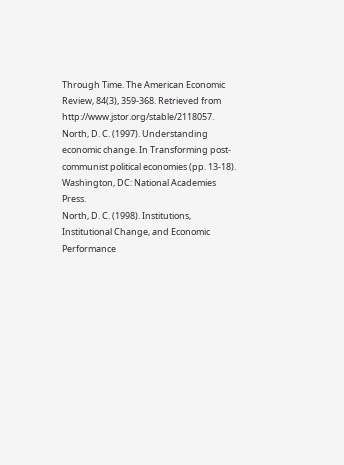Through Time. The American Economic Review, 84(3), 359-368. Retrieved from http://www.jstor.org/stable/2118057.
North, D. C. (1997). Understanding economic change. In Transforming post-communist political economies (pp. 13-18). Washington, DC: National Academies Press.
North, D. C. (1998). Institutions, Institutional Change, and Economic Performance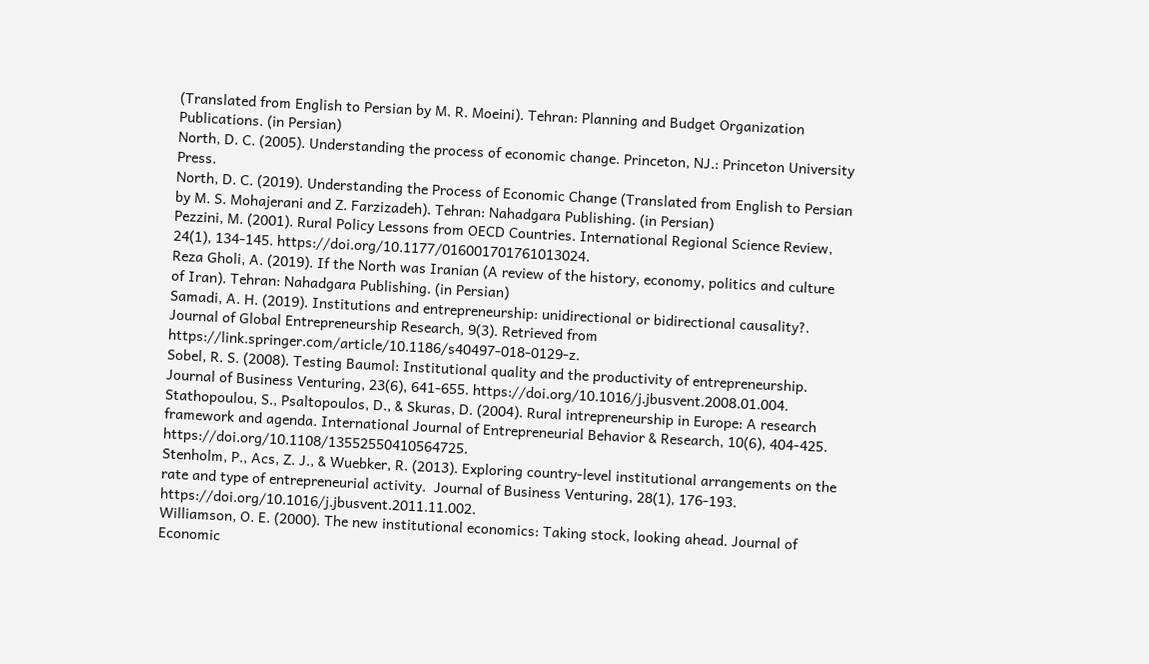(Translated from English to Persian by M. R. Moeini). Tehran: Planning and Budget Organization Publications. (in Persian)
North, D. C. (2005). Understanding the process of economic change. Princeton, NJ.: Princeton University Press.
North, D. C. (2019). Understanding the Process of Economic Change (Translated from English to Persian by M. S. Mohajerani and Z. Farzizadeh). Tehran: Nahadgara Publishing. (in Persian)
Pezzini, M. (2001). Rural Policy Lessons from OECD Countries. International Regional Science Review, 24(1), 134-145. https://doi.org/10.1177/016001701761013024.
Reza Gholi, A. (2019). If the North was Iranian (A review of the history, economy, politics and culture of Iran). Tehran: Nahadgara Publishing. (in Persian)
Samadi, A. H. (2019). Institutions and entrepreneurship: unidirectional or bidirectional causality?. Journal of Global Entrepreneurship Research, 9(3). Retrieved from https://link.springer.com/article/10.1186/s40497-018-0129-z.
Sobel, R. S. (2008). Testing Baumol: Institutional quality and the productivity of entrepreneurship. Journal of Business Venturing, 23(6), 641-655. https://doi.org/10.1016/j.jbusvent.2008.01.004.
Stathopoulou, S., Psaltopoulos, D., & Skuras, D. (2004). Rural intrepreneurship in Europe: A research framework and agenda. International Journal of Entrepreneurial Behavior & Research, 10(6), 404-425. https://doi.org/10.1108/13552550410564725.
Stenholm, P., Acs, Z. J., & Wuebker, R. (2013). Exploring country-level institutional arrangements on the rate and type of entrepreneurial activity.  Journal of Business Venturing, 28(1), 176-193. https://doi.org/10.1016/j.jbusvent.2011.11.002.
Williamson, O. E. (2000). The new institutional economics: Taking stock, looking ahead. Journal of Economic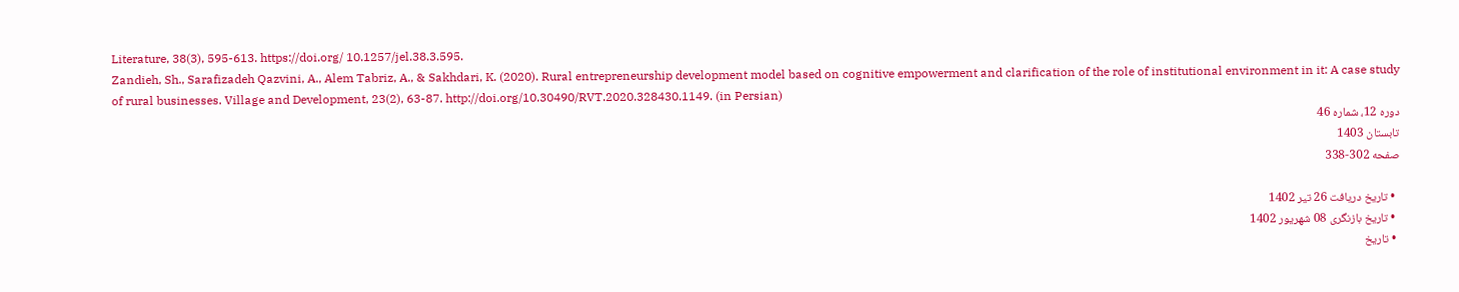Literature, 38(3), 595-613. https://doi.org/ 10.1257/jel.38.3.595.
Zandieh, Sh., Sarafizadeh Qazvini, A., Alem Tabriz, A., & Sakhdari, K. (2020). Rural entrepreneurship development model based on cognitive empowerment and clarification of the role of institutional environment in it: A case study of rural businesses. Village and Development, 23(2), 63-87. http://doi.org/10.30490/RVT.2020.328430.1149. (in Persian)
دوره 12، شماره 46
تابستان 1403
صفحه 302-338

  • تاریخ دریافت 26 تیر 1402
  • تاریخ بازنگری 08 شهریور 1402
  • تاریخ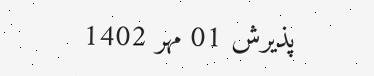پذیرش 01 مهر 1402